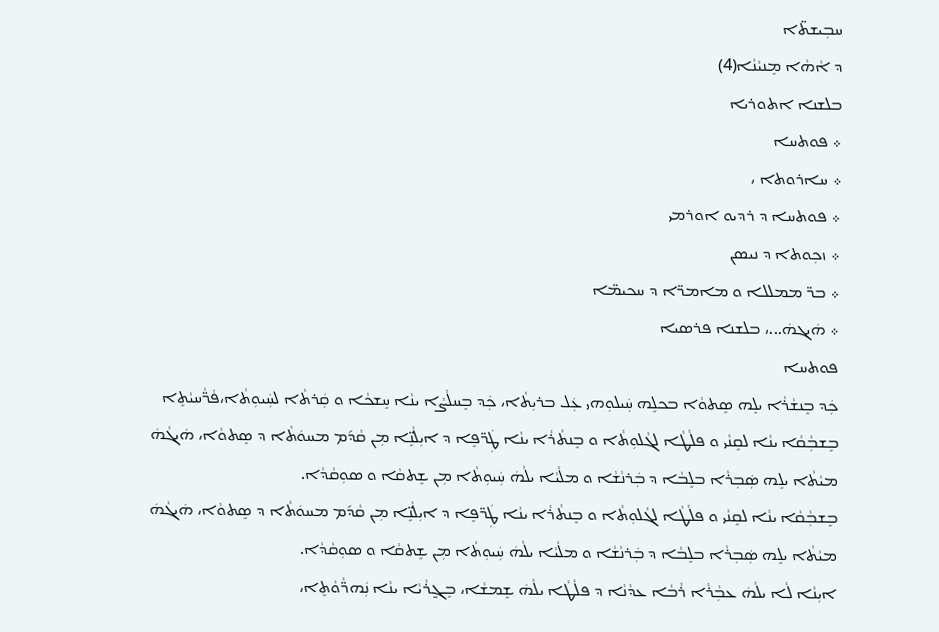ܚܒܼܝܫܬ̈ܐ
ܕ ܐܵܗܵܐ ܡܸܢܝܵܢܵܐ(4)
ܒܠܫܢܐ ܐܬܘܪܝܐ
܀ ܦܘܬܚܐ
܀ ܚܐܪܘܬܐ ،
܀ ܦܘܬܚܐ ܕ ܪܕܝܘ ܐܘܪܡܝ
܀ ܙܟܼܘܬܐ ܕ ܢܝܣܢ
܀ ܒܖ̈ ܡܡܠܠܐ ܘ ܡܐܡܖ̈ܐ ܕ ܚܟܝܡ̈ܐ
܀ ܗܿܝܓܗܿ...، ܒܠܫܢܐ ܦܪܣܝܐ
ܦܘܬܚܐ
ܟܲܕ ܒܸܢܫܵܪܵܐ ܝܠܸܗ ܣܸܬܘܵܐ ܒܟܠܸܗ ܚܲܝܠܘܼܗܝ ܥܲܠ ܒܪܝܼܬܵܐ، ܟܲܕ ܒܸܚܠܵܨܵܐ ܝܢܵܐ ܚܸܫܟܵܐ ܘ ܩܲܪܬܵܐ ܠܚܲܝܘܼܬܵܐ،ܦܵܖ̈ܵܚܝܵܬܸܐ
ܒܸܫܒܼܵܩܵܐ ܝܢܵܐ ܠܩܸܢܵܝ ܘ ܦܠܵܛܵܐ ܠܓܵܠܘܼܬܵܐ ܘ ܒܸܢܬܵܪܵܐ ܝܢܵܐ ܛܲܖ̈ܦܸܐ ܕ ܐܝܼܠܵܢܸ̈ܐ ܡܼܢ ܩܵܕ݇ܡ ܡܚܘܿܬܵܐ ܕ ܣܸܬܘܵܐ، ܗܿܝܓܵܗܿ
ܡܝܵܬܵܐ ܝܠܸܗ ܣܲܒܼܪܵܐ ܒܠܸܒܵܐ ܕ ܒܲܪܢܵܫܵܐ ܘ ܡܠܵܝܵܐ ܝܠܵܗܿ ܚܲܝܘܼܬܵܐ ܡܼܢ ܫܸܬܩܵܐ ܘ ܣܘܼܩܵܕܵܐ.
ܒܸܫܒܼܵܩܵܐ ܝܢܵܐ ܠܩܸܢܵܝ ܘ ܦܠܵܛܵܐ ܠܓܵܠܘܼܬܵܐ ܘ ܒܸܢܬܵܪܵܐ ܝܢܵܐ ܛܲܖ̈ܦܸܐ ܕ ܐܝܼܠܵܢܸ̈ܐ ܡܼܢ ܩܵܕ݇ܡ ܡܚܘܿܬܵܐ ܕ ܣܸܬܘܵܐ، ܗܿܝܓܵܗܿ
ܡܝܵܬܵܐ ܝܠܸܗ ܣܲܒܼܪܵܐ ܒܠܸܒܵܐ ܕ ܒܲܪܢܵܫܵܐ ܘ ܡܠܵܝܵܐ ܝܠܵܗܿ ܚܲܝܘܼܬܵܐ ܡܼܢ ܫܸܬܩܵܐ ܘ ܣܘܼܩܵܕܵܐ.
ܐܝܼܢܵܐ ܠܵܐ ܝܠܵܗܿ ܥܒܼܵܪܵܐ ܪܵܒܵܐ ܥܕܵܢܵܐ ܕ ܦܠܵܛܵܐ ܝܠܵܗܿ ܫܸܡܫܵܐ، ܒܸܓ̰ܪܵܝܵܐ ܝܢܵܐ ܢܲܗܖ̈ܵܘܵܬܸܐ،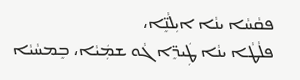ܦܩܵܚܵܐ ܝܢܵܐ ܐܝܼܠܵܢܸ̈ܐ،
ܦܠܵܛܵܐ ܝܢܵܐ ܛܲܝܖܸ̈ܐ ܓܵܘ ܫܡܲܝܵܐ، ܒܸܡܚܵܝܵܐ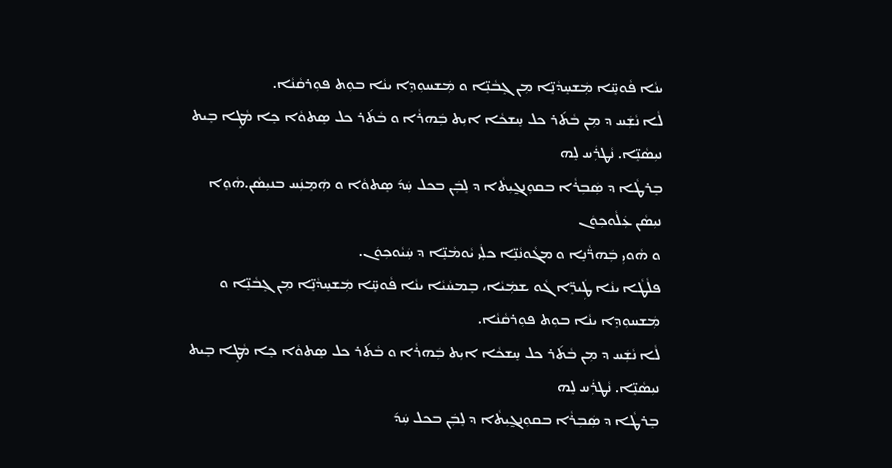ܝܢܵܐ ܦܵܘܚܸ̈ܐ ܡܲܫܚܸܕܵܢܸ̈ܐ ܡܼܢ ܓܸܒܵܢܸ̈ܐ ܘ ܡܲܫܚܘܼܕܸܐ ܝܢܵܐ ܒܘܼܬ ܦܘܼܪܩܵܢܵܐ.
ܠܵܐ ܢܵܫܲܚ ܕ ܡܼܢ ܒܵܬ݇ܪ ܟܠ ܚܸܫܟܵܐ ܐܝܼܬ ܒܲܗܪܵܐ ܘ ܒܵܬ݇ܪ ܟܠ ܣܸܬܘܵܐ ܟܸܐ ܡܵܛܸܐ ܒܸܝܬ ܢܝܼܣܵܢܸ̈ܐ. ܢܵܛܪܲܚ ܠܸܗ
ܒܸܪܛܵܐ ܕ ܣܲܒܼܪܵܐ ܒܩܘܼܢܓ̰ܝܼܬܵܐ ܕ ܠܸܒܲܢ ܒܟܠ ܚܲܕ݇ ܣܸܬܘܵܐ ܘ ܗܲܡܸܢܲܚ ܒܢܝܼܣܵܢ.ܗܵܘܸܐ ܢܝܼܣܵܢ ܥܲܠܵܘܟܼܘܿܢ
ܘ ܗܵܘܝܼ ܒܲܗܖ̈ܵܢܸܐ ܘ ܡܓܵܘܢܵܢܸ̈ܐ ܟܠܲܝ ܝܵܘܡܵܢܸ̈ܐ ܕ ܚܲܝܵܘܟܼܘܿܢ.
ܦܠܵܛܵܐ ܝܢܵܐ ܛܲܝܖܸ̈ܐ ܓܵܘ ܫܡܲܝܵܐ، ܒܸܡܚܵܝܵܐ ܝܢܵܐ ܦܵܘܚܸ̈ܐ ܡܲܫܚܸܕܵܢܸ̈ܐ ܡܼܢ ܓܸܒܵܢܸ̈ܐ ܘ ܡܲܫܚܘܼܕܸܐ ܝܢܵܐ ܒܘܼܬ ܦܘܼܪܩܵܢܵܐ.
ܠܵܐ ܢܵܫܲܚ ܕ ܡܼܢ ܒܵܬ݇ܪ ܟܠ ܚܸܫܟܵܐ ܐܝܼܬ ܒܲܗܪܵܐ ܘ ܒܵܬ݇ܪ ܟܠ ܣܸܬܘܵܐ ܟܸܐ ܡܵܛܸܐ ܒܸܝܬ ܢܝܼܣܵܢܸ̈ܐ. ܢܵܛܪܲܚ ܠܸܗ
ܒܸܪܛܵܐ ܕ ܣܲܒܼܪܵܐ ܒܩܘܼܢܓ̰ܝܼܬܵܐ ܕ ܠܸܒܲܢ ܒܟܠ ܚܲܕ݇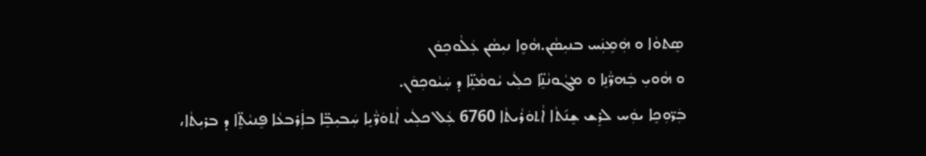ܣܸܬܘܵܐ ܘ ܗܲܡܸܢܲܚ ܒܢܝܼܣܵܢ.ܗܵܘܸܐ ܢܝܼܣܵܢ ܥܲܠܵܘܟܼܘܿܢ
ܘ ܗܵܘܝܼ ܒܲܗܖ̈ܵܢܸܐ ܘ ܡܓܵܘܢܵܢܸ̈ܐ ܟܠܲܝ ܝܵܘܡܵܢܸ̈ܐ ܕ ܚܲܝܵܘܟܼܘܿܢ.
ܒܲܖ̈ܘܼܟܸܐ ܝܘܲܚ ܠܪܸܫ ܫܸܢ݇ܬܵܐ ܐܵܬܘܿܪܵܝܬܵܐ 6760 ܥܲܠ ܟܠܲܝ ܐܵܬܘܿܖ̈ܵܝܸܐ ܚܲܒܝܼܒܸ̈ܐ ܒܐܲܪܒܥܵܐ ܦܸܢܝܵܬܸ̈ܐ ܕ ܒܪܝܼܬܵܐ،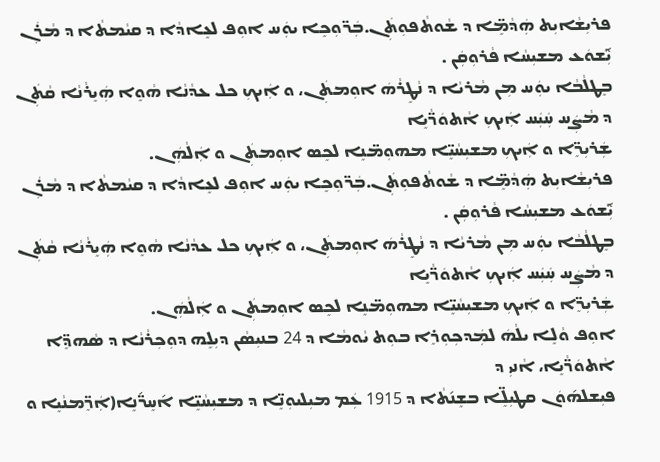ܦܪܝܼܫܵܐܝܼܬ ܗܲܕܵܡܸ̈ܐ ܕ ܫܵܘܬܵܦܘܼܬܲܢ.ܒܲܖ̈ܘܼܟܸܐ ܝܘܲܚ ܐܘܼܦ ܠܥܸܐܕܵܐ ܕ ܩܝܵܡܬܵܐ ܕ ܡܵܪܲܢ ܝܑܼܫܘܿܥ ܡܫܝܼܚܵܐ ܦܵܪܘܼܩܲܢ .
ܒܸܛܠܵܒܵܐ ܝܘܲܚ ܡܼܢ ܡܵܪܝܵܐ ܕ ܢܵܛܸܪܵܗܿ ܐܘܼܡܬܲܢ، ܘ ܐܲܝܟܼ ܟܠ ܥܕܵܢܵܐ ܗܵܘܸܐ ܗܲܝܸܪܵܢܵܐ ܩܵܬܲܢ ܕ ܡܵܨܲܚ ܚܲܝܲܚ ܐܲܝܟܼ ܐܵܬܘܿܖ̈ܵܝܸܐ
ܫܲܪܝܼܖܸ̈ܐ ܘ ܐܲܝܟܼ ܡܫܝܼܚܵܝܸ̈ܐ ܡܗܘܼܡ̈ܢܸܐ ܠܟܸܣ ܐܘܼܡܬܲܢ ܘ ܐܲܠܵܗܲܢ.
ܦܪܝܼܫܵܐܝܼܬ ܗܲܕܵܡܸ̈ܐ ܕ ܫܵܘܬܵܦܘܼܬܲܢ.ܒܲܖ̈ܘܼܟܸܐ ܝܘܲܚ ܐܘܼܦ ܠܥܸܐܕܵܐ ܕ ܩܝܵܡܬܵܐ ܕ ܡܵܪܲܢ ܝܑܼܫܘܿܥ ܡܫܝܼܚܵܐ ܦܵܪܘܼܩܲܢ .
ܒܸܛܠܵܒܵܐ ܝܘܲܚ ܡܼܢ ܡܵܪܝܵܐ ܕ ܢܵܛܸܪܵܗܿ ܐܘܼܡܬܲܢ، ܘ ܐܲܝܟܼ ܟܠ ܥܕܵܢܵܐ ܗܵܘܸܐ ܗܲܝܸܪܵܢܵܐ ܩܵܬܲܢ ܕ ܡܵܨܲܚ ܚܲܝܲܚ ܐܲܝܟܼ ܐܵܬܘܿܖ̈ܵܝܸܐ
ܫܲܪܝܼܖܸ̈ܐ ܘ ܐܲܝܟܼ ܡܫܝܼܚܵܝܸ̈ܐ ܡܗܘܼܡ̈ܢܸܐ ܠܟܸܣ ܐܘܼܡܬܲܢ ܘ ܐܲܠܵܗܲܢ.
ܐܘܼܦ ܘܵܠܸܐ ܝܠܵܗܿ ܠܡܲܕܟܼܘܼܪܸܐ ܒܘܼܬ ܝܵܘܡܵܐ ܕ 24 ܒܢܝܼܣܵܢ ܕܝܼܠܸܗ ܕܘܼܟܼܪܵܢܵܐ ܕ ܣܵܗܕܸ̈ܐ ܐܵܬܘܿܖ̈ܵܝܸܐ، ܐܵܢܝܼ ܕ
ܦܝܼܫܠܗ݇ܘܿܢ ܩܛܝܼܠܸ̈ܐ ܒܫܸܢ݇ܬܵܐ ܕ 1915 ܥܲܡ ܡܝܼܠܝܘܼܢܸ̈ܐ ܕ ܡܫܝܼܚܵܝܸ̈ܐ ܐ݇ܚܸܖ̈݇ܢܸܐ(ܐܲܖܸ̈ܡܢܵܝܸܐ ܘ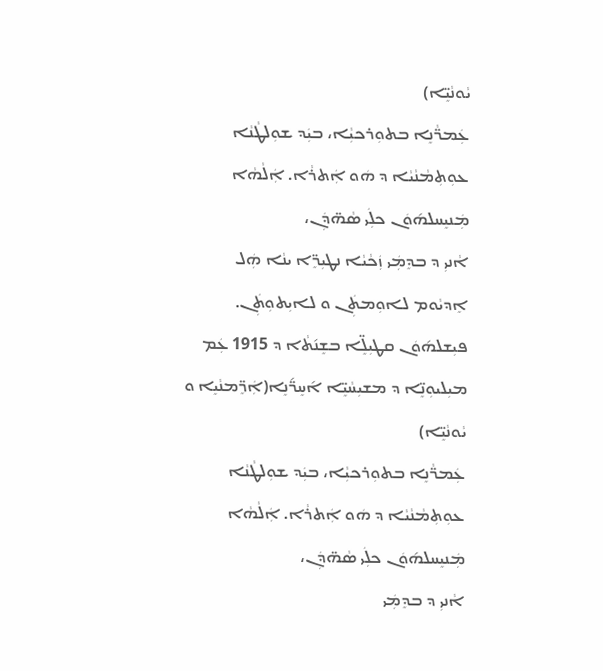ܝܵܘܢܵܝܸ̈ܐ)
ܥܲܡܖ̈ܵܢܸܐ ܒܬܘܼܪܟܝܼܵܐ، ܒܝܲܕ ܫܘܼܠܛܵܢܵܐ ܥܘܼܬܼܡܵܢܵܝܵܐ ܕ ܗܿܘ ܐܲܬܪܵܐ. ܐܲܠܵܗܵܐ ܡܲܢܝܸܚܠܗ݇ܘܿܢ ܟܠܲܝ ܣܵܗ̈ܕܲܢ،
ܐܵܢܝܼ ܕ ܒܕܸܡܲܝ ܙܲܟܵܝܵܐ ܢܛܝܼܖܸ̈ܐ ܝܢܵܐ ܗܲܠ ܐܸܕܝܵܘܡ ܠܐܘܼܡܬܲܢ ܘ ܠܐܝܼܬܘܼܬܲܢ.
ܦܝܼܫܠܗ݇ܘܿܢ ܩܛܝܼܠܸ̈ܐ ܒܫܸܢ݇ܬܵܐ ܕ 1915 ܥܲܡ ܡܝܼܠܝܘܼܢܸ̈ܐ ܕ ܡܫܝܼܚܵܝܸ̈ܐ ܐ݇ܚܸܖ̈݇ܢܸܐ(ܐܲܖܸ̈ܡܢܵܝܸܐ ܘ ܝܵܘܢܵܝܸ̈ܐ)
ܥܲܡܖ̈ܵܢܸܐ ܒܬܘܼܪܟܝܼܵܐ، ܒܝܲܕ ܫܘܼܠܛܵܢܵܐ ܥܘܼܬܼܡܵܢܵܝܵܐ ܕ ܗܿܘ ܐܲܬܪܵܐ. ܐܲܠܵܗܵܐ ܡܲܢܝܸܚܠܗ݇ܘܿܢ ܟܠܲܝ ܣܵܗ̈ܕܲܢ،
ܐܵܢܝܼ ܕ ܒܕܸܡܲܝ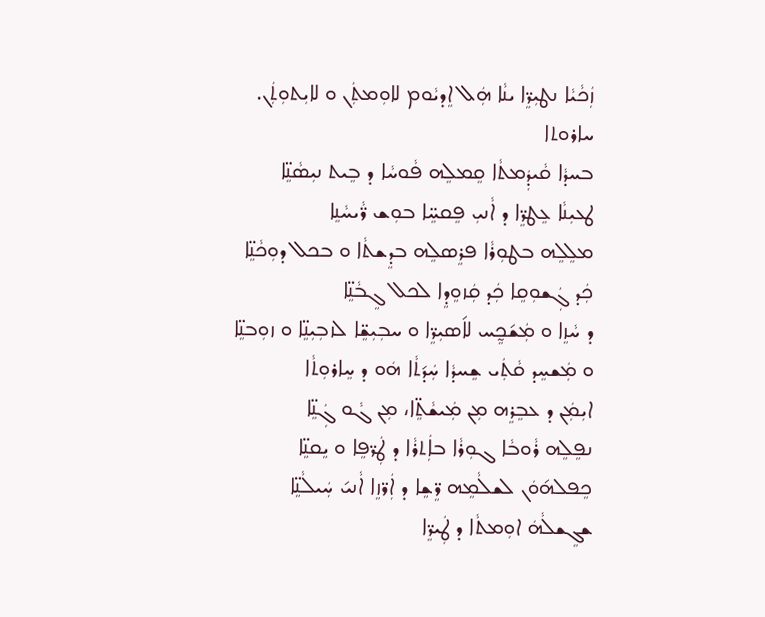ܙܲܟܵܝܵܐ ܢܛܝܼܖܸ̈ܐ ܝܢܵܐ ܗܲܠ ܐܸܕܝܵܘܡ ܠܐܘܼܡܬܲܢ ܘ ܠܐܝܼܬܘܼܬܲܢ.
ܚܐܪܘܬܐ
ܒܚܕܵܐ ܩܵܝܕܲܡܬܵܐ ܩܸܡܠܸܗ ܦܵܘܚܵܐ ܕ ܒܸܝܬ ܢܝܼܣܵܢܸ̈ܐ
ܛܥܝܼܢܵܐ ܥܸܛܖܸ̈ܐ ܕ ܐܵܢܝܼ ܦܸܩܚܸ̈ܐ ܒܘܼܫ ܖ̈ܵܝܚܵܢܸܐ
ܡܠܸܠܸܗ ܒܛܘܼܪܵܐ ܦܪܸܣܠܸܗ ܒܕܸܫܬܵܐ ܘ ܒܟܠ ܕܘܼܟܵܢܸ̈ܐ
ܟܲܕ ܓܲܫܘܼܩܸܐ ܟܲܕ ܩܲܙܘܸܕܸܐ ܠܟܠ ܓܸܒܵܢܸ̈ܐ
ܕ ܚܵܙܸܐ ܘ ܡܲܫ݇ܟ̰ܸܚ ܠܐ݇ܣܝܼܖܸ̈ܐ ܘ ܚܒܼܝܼܫܸ̈ܐ ܠܙܒܼܝܼܢܸ̈ܐ ܘ ܙܘܼܒܢܸ̈ܐ
ܘ ܡܲܫܚܸܕ ܩܵܬܲܝ ܫܸܚܕܵܐ ܚܲܕ݇ܬܵܐ ܗܿܘ ܕ ܚܸܐܪܘܼܬܵܐ
ܐܝܼܡܲܢ ܕ ܥܒܸܪܸܗ ܡܼܢ ܡܲܝܫܵܬܸ̈ܐ، ܡܼܢ ܓܵܘ ܓܲܢܸ̈ܐ
ܢܦܸܠܸܗ ܪܵܘܒܵܐ ܓܘܼܪܵܐ ܒܐܲܬܪܵܐ ܕ ܛܲܖ̈ܦܸܐ ܘ ܝܸܩܢܸ̈ܐ
ܟܸܦܠܗ݇ܘܿܢ ܠܫܠܵܡܸܗ ܖܸ̈ܫܸܐ ܕ ܐܲܖ̈ܙܸܐ ܐܵܢܝ݇ ܚܲܝܠܵܢܸ̈ܐ
ܫܓܸܫܠܵܗܿ ܐܘܼܡܬܵܐ ܕ ܛܲܝܖܸ̈ܐ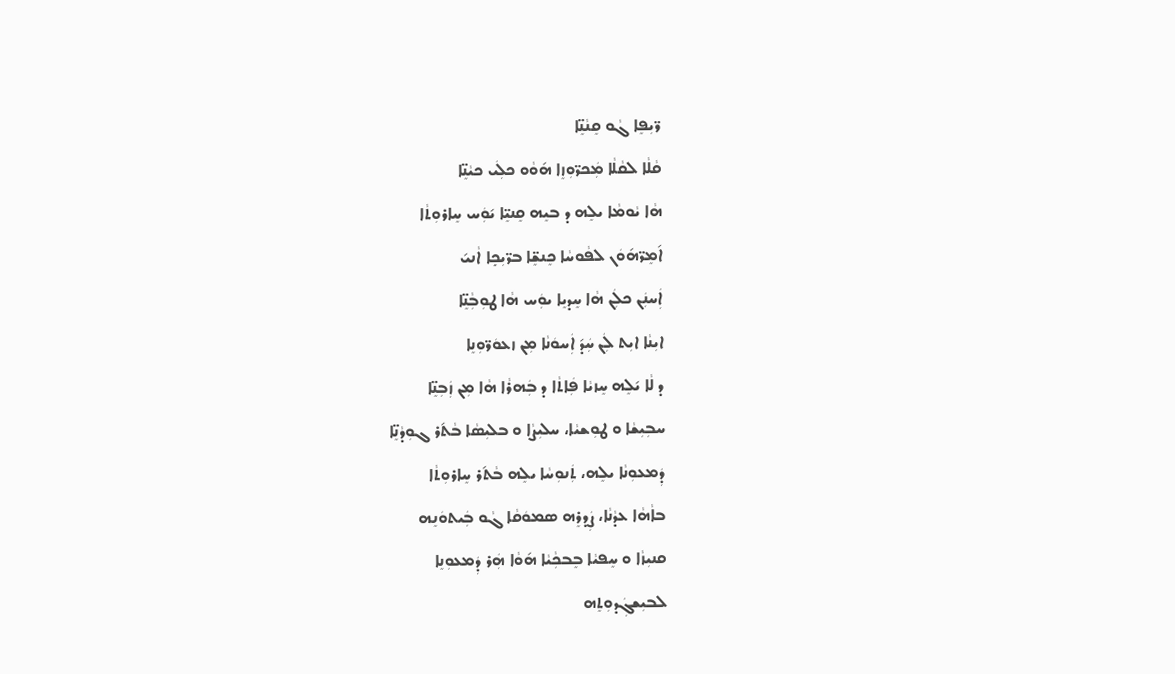ܖ̈ܝܼܦܸܐ ܓܵܘ ܩܸܢܵܢܸ̈ܐ
ܩܵܠܵܐ ܠܩܵܠܵܐ ܡܲܟܖ̈ܘܼܙܸܐ ܗ݇ܘܵܘ ܟܠܲܝ ܟܝܵܢܸ̈ܐ
ܗܵܐ ܝܵܘܡܵܐ ܝܠܸܗ ܕ ܒܝܸܗ ܩܸܢܝܸ̈ܐ ܝ݇ܘܲܚ ܚܸܐܪܘܼܬܵܐ
ܐ݇ܡܸܖ̈ܗ݇ܘܿܢ ܠܦܵܘܚܵܐ ܟܸܢܫܸ̈ܐ ܒܖ̈ܝܼܟܼܸܐ ܐܵܢܝ݇
ܐܲܚܢܲܢ ܟܠܲܢ ܗܵܐ ܚܸܕܝܸܐ ܝܘܲܚ ܗܵܐ ܛܘܼܒܼܵܢܸ̈ܐ
ܐܝܼܢܵܐ ܐܝܼܬ ܠܲܢ ܚܲܕ݇ ܐܲܚܘܿܢܵܐ ܡܼܢ ܙܥܘܿܖ̈ܘܼܢܸܐ
ܕ ܠܵܐ ܝ݇ܠܸܗ ܚܸܙܝܵܐ ܦܲܐܬܵܐ ܕ ܒܲܗܪܵܐ ܗܵܐ ܡܼܢ ܙܲܒܼܢܸ̈ܐ
ܚܒܼܝܼܫܵܐ ܘ ܛܘܼܫܝܵܐ، ܚܠܝܼܨܵܐ ܘ ܒܠܝܼܣܵܐ ܒܵܬ݇ܪ ܓܘܼܕܵܢܸ̈ܐ
ܕܲܡܥܘܼܢܵܐ ܝܠܸܗ، ܬܲܢܘܼܚܵܐ ܝܠܸܗ ܒܵܬ݇ܪ ܚܸܐܪܘܼܬܵܐ
ܒܐܵܗܵܐ ܥܕܵܢܵܐ، ܨܲܕܪܸܗ ܣܡܘܿܩܵܐ ܓܵܘ ܒܲܝܬܘܿܢܸܗ
ܩܢܝܼܙܵܐ ܘ ܚܸܦܝܵܐ ܒܸܒܟܼܵܝܵܐ ܗ݇ܘܵܐ ܗܲܪ ܕܲܡܥܘܼܢܸܐ
ܠܒܝܼܫܓܲܕܘܼܬܸܗ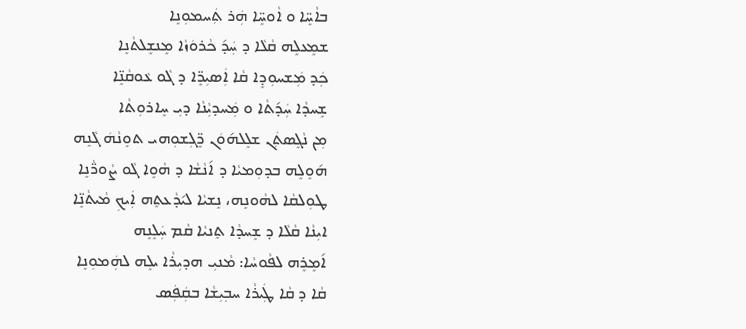ܒܐܵܚܸ̈ܐ ܘ ܐܵܘܚܸ̈ܐ ܗܲܪ ܬܲܚܡܘܼܢܸܐ
ܫܡܸܥܠܸܗ ܩܵܠܵܐ ܕ ܚܲܕ݇ ܟܵܪܘܿܙܵܐ ܡܸܢܫܸܠܬܵܢܸܐ
ܟܲܕ ܡܲܫܚܘܼܕܸܐ ܩܵܐ ܐܲܣܝܼܖܸ̈ܐ ܕ ܓܵܘ ܥܵܘܩܵܢܸ̈ܐ
ܫܸܚܕܵܐ ܚܲܕ݇ܬܵܐ ܘ ܡܲܚܕܝܼܵܢܵܐ ܕܝܼ ܚܸܐܪܘܼܬܵܐ
ܡܼܢ ܢܵܓܸܣܬܲܢ ܫܠܸܠܗ݇ܘܿܢ ܖܸ̈ܓܼܫܘܼܗܝ ܬܘܸܢܵܗܿ ܓܵܢܸܗ
ܗ݇ܘܸܠܸܗ ܒܕܘܼܡܝܵܐ ܕ ܐ݇ܢܵܫܵܐ ܕ ܗܵܘܸܐ ܓܵܘ ܨܵܘܖ̈ܵܢܸܐ
ܛܘܼܠܩܵܐ ܠܗܵܘܢܸܗ، ܢܸܫܝܵܐ ܠܝ݇ܕܵܥܬܸܗ ܐܲܝܟܼ ܡܵܝܬܵܢܸ̈ܐ
ܐܝܼܢܵܐ ܩܵܠܵܐ ܕ ܫܸܚܕܵܐ ܬܸܢܝܵܐ ܩܵܡ ܚܲܠܸܢܸܗ
ܐ݇ܡܸܪܸܗ ܠܦܵܘܚܵܐ: ܡܵܢܝܼ ܗܕܝܼܪܵܐ ܝܠܸܗ ܠܗܲܡܘܼܢܸܐ
ܩܵܐ ܕ ܩܵܐ ܛܲܝܪܵܐ ܚܒܼܝܼܫܵܐ ܒܩܲܦܲܣ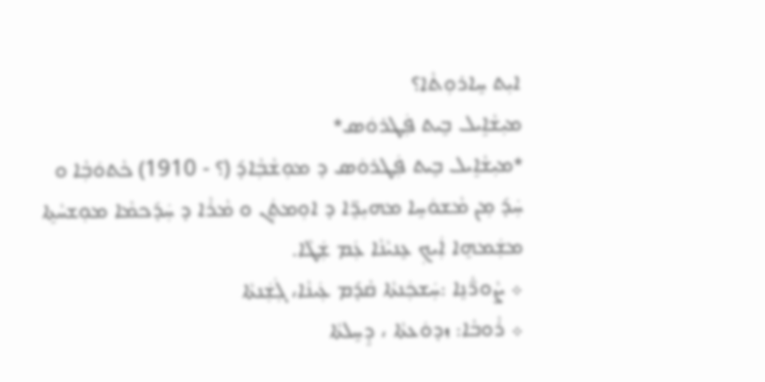ܐܝܼܬ ܚܸܐܪܘܼܬܵܐ؟
ܡܝܼܫܵܐܸܝܠ ܒܸܝܬ ܦܲܛܪܘܿܣ*
*ܡܝܼܫܵܐܸܝܠ ܒܸܝܬ ܦܲܛܪܘܿܣ ܕ ܡܘܼܫܵܒܼܵܐܕ݇ (؟ - 1910) ܟܵܬܘܿܒܼܵܐ ܘ
ܚܲܕ݇ ܡܼܢ ܡܵܫܘܿܚܸܐ ܡܗܝܼܖܸ̈ܐ ܕ ܐܘܼܡܬܲܢ ܘ ܡܵܪܵܐ ܕ ܚܲܕ݇ܟܡܵܐ ܡܘܼܫܚܵܬܸܐ
ܡܫܲܡܗܸܐ ܐܲܝܟܼ ܥܸܢܝܵܢܵܐ ܥܲܡ ܫܲܛܵܐ.
܀ ܨܵܘܖ̈ܵܢܸܐ :ܚܲܫܟܲܢܬܵܐ ܩܵܕ݇ܡ ܥܲܝܢܵܐ، ܓܲܫܲܢܬܵܐ
܀ ܪܵܘܒܵܐ: ܙܕܘܿܥܬܵܐ ، ܕܸܚܸܠܬܵܐ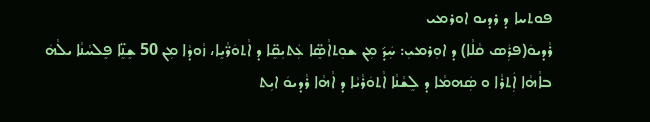ܦܘܬܚܐ ܕ ܪܕܝܘ ܐܘܪܡܝ
ܪܵܕܝܘܿ(ܦܪܲܣ ܩܵܠܵܐ) ܕ ܐܘܼܪܡܝܼ: ܚܲܕ݇ ܡܼܢ ܫܘܼܬܐܵܣܸ̈ܐ ܥܲܬܝܼܩܸ̈ܐ ܕ ܐܵܬܘܿܖ̈ܵܝܸܐ، ܙܵܘܕܵܐ ܡܼܢ 50 ܫܸܢܸ̈ܐ ܦܸܠܚܵܢܵܐ ܝܠܵܗܿ
ܒܐܵܗܵܐ ܐܲܬܪܵܐ ܘ ܣܲܗܡܵܐ ܕ ܠܸܫܵܢܵܐ ܐܵܬܘܿܪܵܝܵܐ ܕ ܐܵܗܵܐ ܪܵܕܝܘܿ ܐܝܼܬ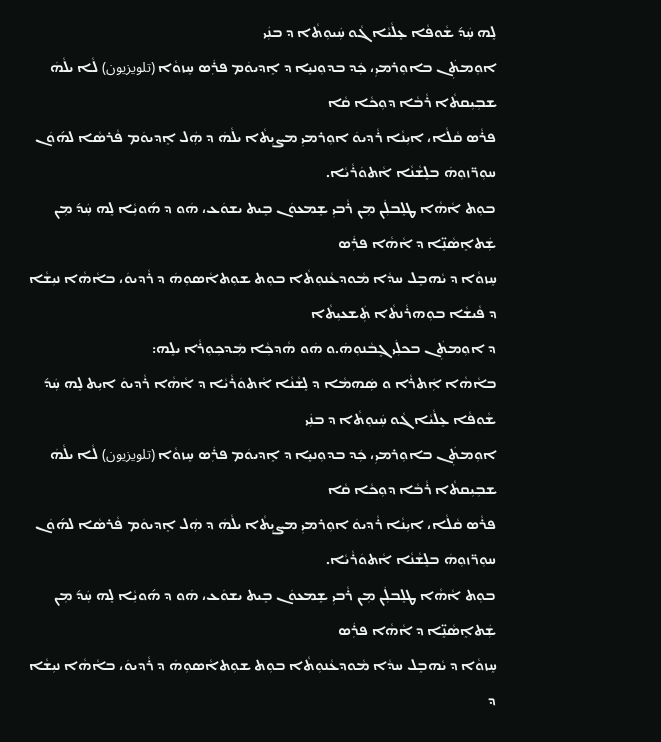ܠܸܗ ܚܲܕ݇ ܫܵܘܦܵܐ ܥܸܠܵܝܵܐ ܓܵܘ ܚܲܝܘܼܬܵܐ ܕ ܒܢܲܝ
ܐܘܼܡܬܲܢ ܒܐܘܼܪܡܝܼ، ܟܲܕ ܒܕܘܼܢܝܸܐ ܕ ܐܸܕܝܘܿܡ ܦܪܲܣ ܚܸܙܘܵܐ (تلویزیون) ܠܵܐ ܝܠܵܗܿ ܫܒܼܝܼܩܬܵܐ ܪܵܒܵܐ ܕܘܼܟܵܐ ܩܵܐ
ܦܪܵܣ ܩܵܠܵܐ، ܐܝܼܢܵܐ ܪܵܕܝܘܿ ܐܘܼܪܡܝܼ ܡܨܝܼܬܵܐ ܝܠܵܗܿ ܕ ܗܲܠ ܐܸܕܝܘܿܡ ܦܵܪܣܵܐ ܠܗ݇ܘܿܢ ܚܘܼܖ̈ܙܘܼܗܿ ܒܠܸܫܵܢܵܐ ܐܵܬܘܿܪܵܝܵܐ.
ܒܘܼܬ ܐܵܗܵܐ ܛܠܸܒܠܲܢ ܡܼܢ ܪܵܒܝܼ ܫܸܡܥܘܿܢ ܒܸܝܬ ܝܫܘܿܥ، ܗܿܘ ܕ ܗ݇ܘܝܼܵܐ ܠܸܗ ܚܲܕ݇ ܡܼܢ ܫܲܬܐܸܣܵܢܸ̈ܐ ܕ ܐܵܗܵܐ ܦܪܲܣ
ܚܸܙܘܵܐ ܕ ܝܵܗܒܸܠ ܚܕܵܐ ܡܵܘܕܥܵܢܘܼܬܵܐ ܒܘܼܬ ܫܘܼܬܐܵܣܘܼܗܿ ܕ ܪܵܕܝܘܿ، ܒܐܵܗܵܐ ܢܝܼܫܵܐ ܕ ܦܵܝܫܵܐ ܒܘܼܗܪܵܢܬܵܐ ܬܲܫܥܝܼܬܵܐ
ܕ ܐܘܼܡܬܲܢ ܒܟܠܲܝ ܓܸܒܵܢܘܼܗܿ.ܘ ܗܿܘ ܗܵܕܟܼܵܐ ܡܲܕܟܼܘܼܪܵܐ ܝܠܸܗ:
ܒܐܵܗܵܐ ܐܲܬܪܵܐ ܘ ܣܲܗܡܵܐ ܕ ܠܸܫܵܢܵܐ ܐܵܬܘܿܪܵܝܵܐ ܕ ܐܵܗܵܐ ܪܵܕܝܘܿ ܐܝܼܬ ܠܸܗ ܚܲܕ݇ ܫܵܘܦܵܐ ܥܸܠܵܝܵܐ ܓܵܘ ܚܲܝܘܼܬܵܐ ܕ ܒܢܲܝ
ܐܘܼܡܬܲܢ ܒܐܘܼܪܡܝܼ، ܟܲܕ ܒܕܘܼܢܝܸܐ ܕ ܐܸܕܝܘܿܡ ܦܪܲܣ ܚܸܙܘܵܐ (تلویزیون) ܠܵܐ ܝܠܵܗܿ ܫܒܼܝܼܩܬܵܐ ܪܵܒܵܐ ܕܘܼܟܵܐ ܩܵܐ
ܦܪܵܣ ܩܵܠܵܐ، ܐܝܼܢܵܐ ܪܵܕܝܘܿ ܐܘܼܪܡܝܼ ܡܨܝܼܬܵܐ ܝܠܵܗܿ ܕ ܗܲܠ ܐܸܕܝܘܿܡ ܦܵܪܣܵܐ ܠܗ݇ܘܿܢ ܚܘܼܖ̈ܙܘܼܗܿ ܒܠܸܫܵܢܵܐ ܐܵܬܘܿܪܵܝܵܐ.
ܒܘܼܬ ܐܵܗܵܐ ܛܠܸܒܠܲܢ ܡܼܢ ܪܵܒܝܼ ܫܸܡܥܘܿܢ ܒܸܝܬ ܝܫܘܿܥ، ܗܿܘ ܕ ܗ݇ܘܝܼܵܐ ܠܸܗ ܚܲܕ݇ ܡܼܢ ܫܲܬܐܸܣܵܢܸ̈ܐ ܕ ܐܵܗܵܐ ܦܪܲܣ
ܚܸܙܘܵܐ ܕ ܝܵܗܒܸܠ ܚܕܵܐ ܡܵܘܕܥܵܢܘܼܬܵܐ ܒܘܼܬ ܫܘܼܬܐܵܣܘܼܗܿ ܕ ܪܵܕܝܘܿ، ܒܐܵܗܵܐ ܢܝܼܫܵܐ ܕ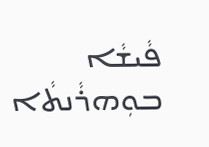ܦܵܝܫܵܐ ܒܘܼܗܪܵܢܬܵܐ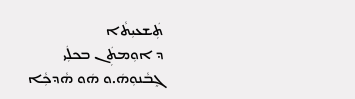ܬܲܫܥܝܼܬܵܐ
ܕ ܐܘܼܡܬܲܢ ܒܟܠܲܝ ܓܸܒܵܢܘܼܗܿ.ܘ ܗܿܘ ܗܵܕܟܼܵܐ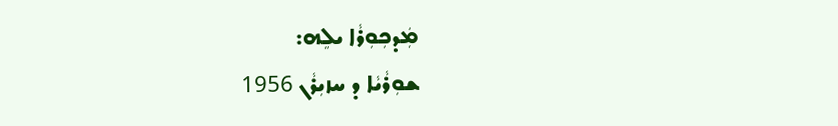ܡܲܕܟܼܘܼܪܵܐ ܝܠܸܗ:
ܫܘܼܪܵܝܵܐ ܕ ܚܙܝܼܪܵܢ 1956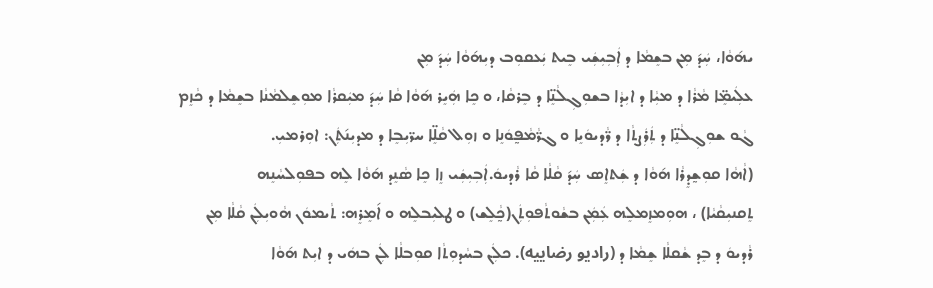ܝܗ݇ܘܵܐ، ܚܲܕ݇ ܡܼܢ ܒܫܸܡܵܐ ܕ ܐܲܒܼܝܼܫܲܝ ܒܸܝܬ ܝܲܥܩܘܼܒ ܕܝܼܗ݇ܘܵܐ ܚܲܕ݇ ܡܼܢ
ܥܠܲܝܡܸ̈ܐ ܡܵܪܵܐ ܕ ܡܝܼܵܐ ܕ ܐܝܼܕܵܐ ܒܫܘܼܓܼܠܵܢܸ̈ܐ ܕ ܒܸܪܩܵܐ، ܘ ܟܸܐ ܗܲܝܸܪ ܗ݇ܘܵܐ ܩܵܐ ܚܲܕ݇ ܡܝܲܩܪܵܐ ܡܘܼܫܸܠܡܵܢܵܐ ܒܫܸܡܵܐ ܕ ܟܵܙܸܡ
ܓܵܘ ܫܘܼܓܼܠܵܢܸ̈ܐ ܕ ܬܲܪܲܨܬܵܐ ܕ ܖ̈ܵܕܝܘܿܝܸܐ ܘ ܓܖ̈ܵܡܵܦ̰ܘܿܢܸܐ ܘ ܙܘܼܠ ܩܵܠܸ̈ܐ ܚܖ̈ܝܼܒܸܐ ܕ ܡܕܝܼܢ݇ܬܲܢ: ܐܘܼܪܡܝܼ.
(ܐܵܗܵܐ ܩܘܼܫ̰ܕܸܪܵܐ ܗ݇ܘܵܐ ܕ ܫܲܬܐܸܣ ܚܲܕ݇ ܩܵܠܵܐ ܩܵܐ ܪܵܕܝܘܿ.ܐܲܒܼܝܼܫܲܝ ܙܸܐ ܟܸܐ ܣܵܢܸܕ ܗ݇ܘܵܐ ܠܸܗ ܒܦܘܼܠܚܵܢܸܗ
ܬܸܩܢܝܼܩܵܝܵܐ) ، ܗܘܼܡܙܸܡܠܸܗ ܥܲܡܲܢ ܒܫܵܘܬܵܦܘܼܬܲܢ(ܟ̰ܵܠܸܫ) ܘ ܛܠܝܼܒܠܸܗ ܘ ܐ݇ܡܸܪܸܗ: ܬܵܝܡܘܿܢ ܗܵܘܝܼܠܲܢ ܩܵܠܵܐ ܡܼܢ
ܪܵܕܝܘܿ ܕ ܒܸܕ ܫܵܩܠܵܐ ܫܸܡܵܐ ܕ (رادیو رضاییه). ܟܠܲܢ ܒܚܵܕܘܼܬܵܐ ܩܘܼܒܠܵܐ ܠܲܢ ܒܗܿܝ ܕ ܐܝܼܬ ܗ݇ܘܵܐ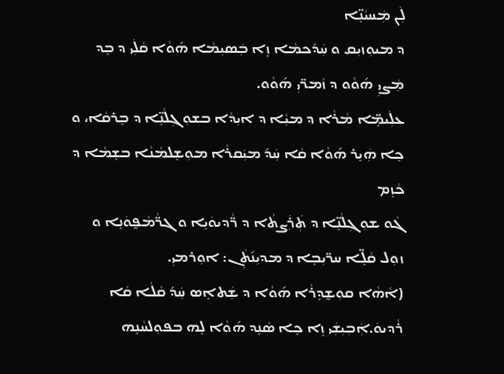ܠܲܢ ܡܲܚܝܵܢܸ̈ܐ
ܕ ܡܝܘܼܙܝܼܩ ܘ ܚܲܕ݇ܟܡܵܐ ܙܸܐ ܒܲܣܝܼܡܵܐ ܗ݇ܘܵܐ ܩܵܠܲܝ ܕ ܒܸܕ ܡܲܨܝܼ ܗ݇ܘܵܘ ܕ ܙܵܡܖ̈ܝܼ ܗ݇ܘܵܘ.
ܥܠܲܝܡܸ̈ܐ ܡܵܪܵܐ ܕ ܡܝܼܵܐ ܕ ܐܝܼܕܵܐ ܒܫܘܼܓܼܠܵܢܸ̈ܐ ܕ ܒܸܪܩܵܐ، ܘ ܟܸܐ ܗܲܝܸܪ ܗ݇ܘܵܐ ܩܵܐ ܚܲܕ݇ ܡܝܲܩܪܵܐ ܡܘܼܫܸܠܡܵܢܵܐ ܒܫܸܡܵܐ ܕ ܟܵܙܸܡ
ܓܵܘ ܫܘܼܓܼܠܵܢܸ̈ܐ ܕ ܬܲܪܲܨܬܵܐ ܕ ܖ̈ܵܕܝܘܿܝܸܐ ܘ ܓܖ̈ܵܡܵܦ̰ܘܿܢܸܐ ܘ ܙܘܼܠ ܩܵܠܸ̈ܐ ܚܖ̈ܝܼܒܸܐ ܕ ܡܕܝܼܢ݇ܬܲܢ: ܐܘܼܪܡܝܼ.
(ܐܵܗܵܐ ܩܘܼܫ̰ܕܸܪܵܐ ܗ݇ܘܵܐ ܕ ܫܲܬܐܸܣ ܚܲܕ݇ ܩܵܠܵܐ ܩܵܐ ܪܵܕܝܘܿ.ܐܲܒܼܝܼܫܲܝ ܙܸܐ ܟܸܐ ܣܵܢܸܕ ܗ݇ܘܵܐ ܠܸܗ ܒܦܘܼܠܚܵܢܸܗ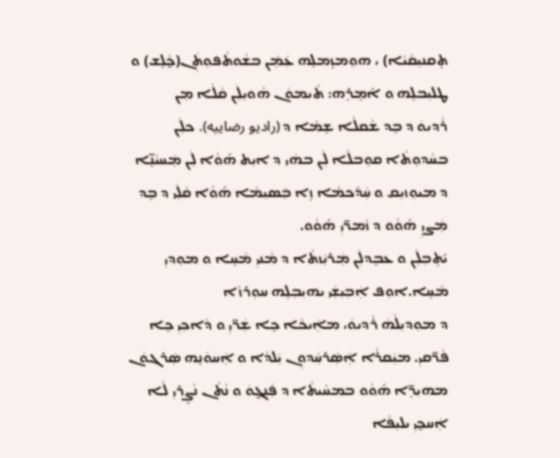ܬܸܩܢܝܼܩܵܝܵܐ) ، ܗܘܼܡܙܸܡܠܸܗ ܥܲܡܲܢ ܒܫܵܘܬܵܦܘܼܬܲܢ(ܟ̰ܵܠܸܫ) ܘ ܛܠܝܼܒܠܸܗ ܘ ܐ݇ܡܸܪܸܗ: ܬܵܝܡܘܿܢ ܗܵܘܝܼܠܲܢ ܩܵܠܵܐ ܡܼܢ
ܪܵܕܝܘܿ ܕ ܒܸܕ ܫܵܩܠܵܐ ܫܸܡܵܐ ܕ (رادیو رضاییه). ܟܠܲܢ ܒܚܵܕܘܼܬܵܐ ܩܘܼܒܠܵܐ ܠܲܢ ܒܗܿܝ ܕ ܐܝܼܬ ܗ݇ܘܵܐ ܠܲܢ ܡܲܚܝܵܢܸ̈ܐ
ܕ ܡܝܘܼܙܝܼܩ ܘ ܚܲܕ݇ܟܡܵܐ ܙܸܐ ܒܲܣܝܼܡܵܐ ܗ݇ܘܵܐ ܩܵܠܲܝ ܕ ܒܸܕ ܡܲܨܝܼ ܗ݇ܘܵܘ ܕ ܙܵܡܖ̈ܝܼ ܗ݇ܘܵܘ.
ܝ݇ܬܸܒܼܠܲܢ ܘ ܥܒܸܕܠܲܢ ܡܲܪܝܲܙܬܵܐ ܕ ܡܵܢܝܼ ܡܵܚܸܐ ܘ ܡܘܼܕܝܼ ܡܵܚܸܐ.ܐܘܼܦ ܐܲܒܼܝܼܫܲܝ ܝܗܝܼܒܼܠܸܗ ܚܘܼܪܙܵܐ
ܕ ܡܘܼܕܝܼܠܵܗܿ ܪܵܕܝܘܿ، ܡܐܲܝܟܵܐ ܟܸܐ ܫܲܖ̈ܝܼ ܘ ܕܵܐܟܼܝܼ ܟܸܐ ܦܵܖ̈ܩܝܼ. ܡܝܲܩܪܵܐ ܐܲܣܲܪܚܲܕܘܼܢ ܝܲܠܕܵܐ ܘ ܐܲܚܘܿܢܸܗ ܣܲܪܓܘܿܢ
ܡܗܝܼܖܸ̈ܐ ܗ݇ܘܵܘ ܒܡܚܵܝܬܵܐ ܕ ܦܲܢܓ̰ܘܿ ܘ ܢܵܬܵܢ ܢܵܨܸܪܝܼ ܠܵܐ ܐܲܚܟ̰ܝܼ ܝܠܝܼܦܵܐ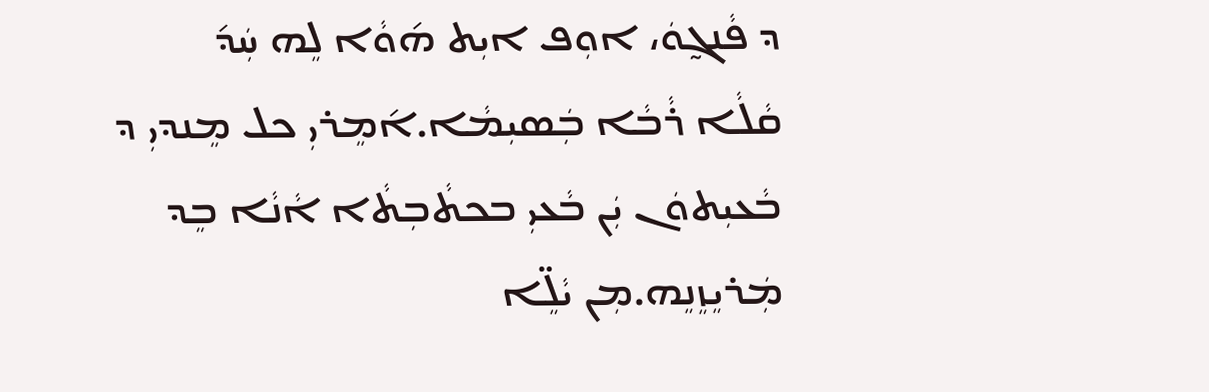ܕ ܦܵܢܓ̰ܘܿ، ܐܘܼܦ ܐܝܼܬ ܗ݇ܘܵܐ ܠܸܗ ܚܲܕ݇
ܩܵܠܵܐ ܪܵܒܵܐ ܒܲܣܝܼܡܵܐ.ܐ݇ܡܸܪܝܼ ܟܠ ܡܸܢܕܝܼ ܕ ܒܵܥܝܼܬܘܿܢ ܝܲܢ ܒܵܥܝܼ ܒܟܬܵܒܼܬܵܐ ܐܵܢܵܐ ܒܸܕ ܡܲܪܝܸܙܸܢܸܗ.ܡܼܢ ܝܵܠܸ̈ܐ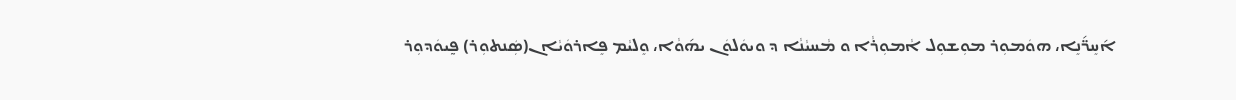ܐ݇ܚܸܖ̈݇ܢܸܐ، ܗܘܿܡܘܼܪ ܡܘܼܫܘܼܠ ܐܵܡܘܼܪܵܐ ܘ ܡܵܚܝܵܢܵܐ ܕ ܘܝܘܿܠܘܿܢ ܝܗ݇ܘܵܐ، ܘܸܠܝܵܡ ܦܸܐܪܘܿܝܵܐܢ(ܣܲܢܬܘܼܪ) ܦ̰ܝܘܿܕܘܼܪ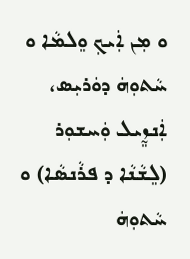ܘ ܡܼܢ ܐܲܝܟܼ ܘܸܠܡܵܐ ܘ ܚܵܬܘܼܗܿ ܕܘܿܪܝܼܣ، ܐܲܢܙ̰ܸܝܠ ܘܲܚܫܘܼܪ (ܠܸܫܵܢܵܐ ܕ ܦܪܵܢܣܵܐ) ܘ ܚܵܬܘܼܗܿ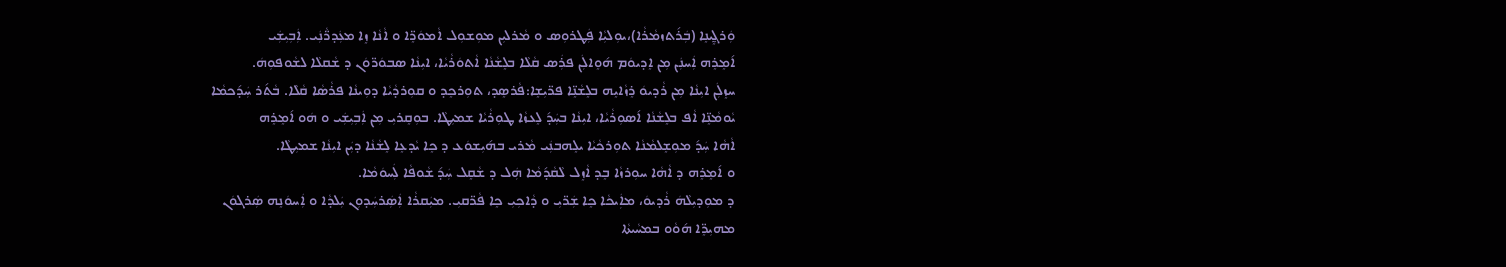ܘܲܪܓ̰ܸܝܢܸܐ (ܒܲܪ݇ܬܙܡܵܪܵܐ)،ܝܘܼܠܝܼܵܐ ܦܲܛܪܘܼܣ ܘ ܡܵܪܠܝܼܢ ܡܘܼܫܘܼܠ ܐܵܡܘܿܖܸ̈ܐ ܘ ܐܵܢܵܐ ܙܸܐ ܡܥܲܕܖ̈ܵܢܲܝ. ܐܲܒܼܝܼܫܲܝ
ܐ݇ܡܸܪܸܗ ܐܲܚܢܲܢ ܡܼܢ ܐܸܕܝܘܿܡ ܗ݇ܘܸܐܠܲܢ ܦܪܲܣ ܩܵܠܵܐ ܒܠܸܫܵܢܵܐ ܐܵܬܘܿܪܵܝܵܐ، ܐܝܼܢܵܐ ܣܒܘܿܖ̈ܘܿܢ ܕ ܫܵܩܠܵܐ ܠܫܵܘܦܘܼܗܿ.
ܚܙܸܠܲܢ ܐܝܼܢܵܐ ܡܼܢ ܪܵܕܝܘܿ ܪܸܙܵܐܝܸܗ ܒܠܸܫܵܢܸ̈ܐ ܦܖ̈ܝܼܫܸܐ:ܦܵܪܣܸܕ، ܬܘܼܪܟܸܕ ܘ ܩܘܼܪܕܵܝܵܐ ܕܘܼܝܢܵܐ ܦܪܵܣܵܐ ܩܵܠܵܐ. ܒܵܬ݇ܪ ܚܲܕ݇ܟܡܵܐ
ܝܵܘܡܵܢܸ̈ܐ ܐܵܦ ܒܠܸܫܵܢܵܐ ܐ݇ܣܘܼܪܵܝܵܐ، ܐܝܼܢܵܐ ܒܚܲܕ݇ ܠܸܥܙܵܐ ܛܘܼܪܵܝܵܐ ܫܡܝܼܛܵܐ. ܒܘܼܩܸܪܝܼ ܡܼܢ ܐܲܒܼܝܼܫܲܝ ܘ ܗܿܘ ܐ݇ܡܸܪܸܗ
ܐܵܗܵܐ ܚܲܕ݇ ܡܘܼܫܸܠܡܵܢܵܐ ܬܘܼܪܟܵܝܵܐ ܝܠܸܗܒܢܲܝ ܡܵܪܝ ܒܗ݇ܝܼܫܘܿܥ ܕ ܟܸܐ ܝܵܕܥܸܐ ܠܸܫܵܢܵܐ ܕܝܲܢ ܐܝܼܢܵܐ ܫܡܝܼܛܵܐ.
ܘ ܐ݇ܡܸܪܸܗ ܕ ܐܵܗܵܐ ܚܘܼܪܙܵܐ ܒܸܕ ܐܵܙܸܠ ܠܵܩܵܕ݇ܡܵܐ ܗܲܠ ܕ ܫܵܩܸܠ ܚܲܕ݇ ܫܵܘܦܵܐ ܠܲܚܘܿܡܵܐ.
ܕ ܡܘܼܕܝܼܠܵܗܿ ܪܵܕܝܘܿ، ܡܐܲܝܟܵܐ ܟܸܐ ܫܲܖ̈ܝܼ ܘ ܕܵܐܟܼܝܼ ܟܸܐ ܦܵܖ̈ܩܝܼ. ܡܝܲܩܪܵܐ ܐܲܣܲܪܚܲܕܘܼܢ ܝܲܠܕܵܐ ܘ ܐܲܚܘܿܢܸܗ ܣܲܪܓܘܿܢ
ܡܗܝܼܖܸ̈ܐ ܗ݇ܘܵܘ ܒܡܚܵܝܬܵܐ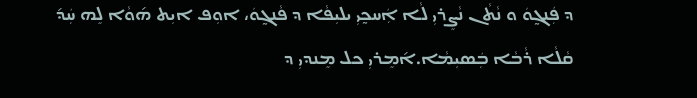ܕ ܦܲܢܓ̰ܘܿ ܘ ܢܵܬܵܢ ܢܵܨܸܪܝܼ ܠܵܐ ܐܲܚܟ̰ܝܼ ܝܠܝܼܦܵܐ ܕ ܦܵܢܓ̰ܘܿ، ܐܘܼܦ ܐܝܼܬ ܗ݇ܘܵܐ ܠܸܗ ܚܲܕ݇
ܩܵܠܵܐ ܪܵܒܵܐ ܒܲܣܝܼܡܵܐ.ܐ݇ܡܸܪܝܼ ܟܠ ܡܸܢܕܝܼ ܕ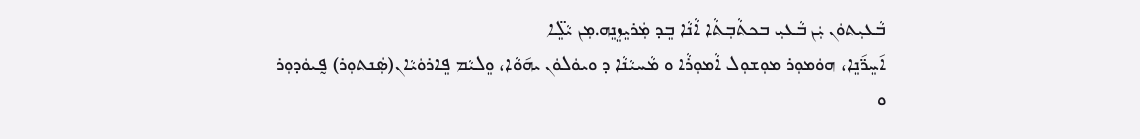ܒܵܥܝܼܬܘܿܢ ܝܲܢ ܒܵܥܝܼ ܒܟܬܵܒܼܬܵܐ ܐܵܢܵܐ ܒܸܕ ܡܲܪܝܸܙܸܢܸܗ.ܡܼܢ ܝܵܠܸ̈ܐ
ܐ݇ܚܸܖ̈݇ܢܸܐ، ܗܘܿܡܘܼܪ ܡܘܼܫܘܼܠ ܐܵܡܘܼܪܵܐ ܘ ܡܵܚܝܵܢܵܐ ܕ ܘܝܘܿܠܘܿܢ ܝܗ݇ܘܵܐ، ܘܸܠܝܵܡ ܦܸܐܪܘܿܝܵܐܢ(ܣܲܢܬܘܼܪ) ܦ̰ܝܘܿܕܘܼܪ
ܘ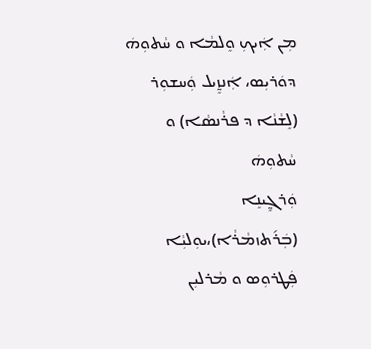ܡܼܢ ܐܲܝܟܼ ܘܸܠܡܵܐ ܘ ܚܵܬܘܼܗܿ ܕܘܿܪܝܼܣ، ܐܲܢܙ̰ܸܝܠ ܘܲܚܫܘܼܪ (ܠܸܫܵܢܵܐ ܕ ܦܪܵܢܣܵܐ) ܘ ܚܵܬܘܼܗܿ
ܘܲܪܓ̰ܸܝܢܸܐ (ܒܲܪ݇ܬܙܡܵܪܵܐ)،ܝܘܼܠܝܼܵܐ ܦܲܛܪܘܼܣ ܘ ܡܵܪܠܝܼܢ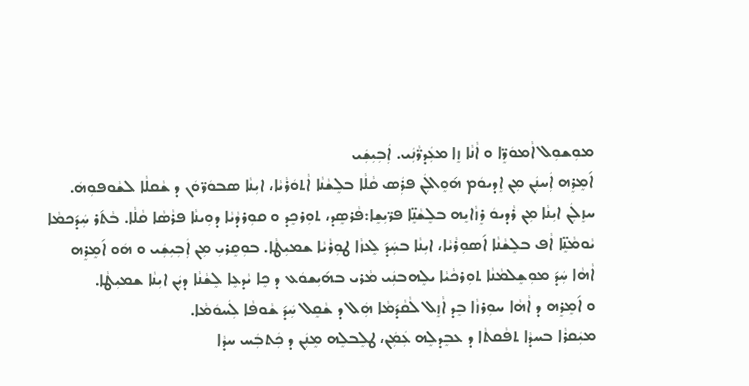ܡܘܼܫܘܼܠ ܐܵܡܘܿܖܸ̈ܐ ܘ ܐܵܢܵܐ ܙܸܐ ܡܥܲܕܖ̈ܵܢܲܝ. ܐܲܒܼܝܼܫܲܝ
ܐ݇ܡܸܪܸܗ ܐܲܚܢܲܢ ܡܼܢ ܐܸܕܝܘܿܡ ܗ݇ܘܸܐܠܲܢ ܦܪܲܣ ܩܵܠܵܐ ܒܠܸܫܵܢܵܐ ܐܵܬܘܿܪܵܝܵܐ، ܐܝܼܢܵܐ ܣܒܘܿܖ̈ܘܿܢ ܕ ܫܵܩܠܵܐ ܠܫܵܘܦܘܼܗܿ.
ܚܙܸܠܲܢ ܐܝܼܢܵܐ ܡܼܢ ܪܵܕܝܘܿ ܪܸܙܵܐܝܸܗ ܒܠܸܫܵܢܸ̈ܐ ܦܖ̈ܝܼܫܸܐ:ܦܵܪܣܸܕ، ܬܘܼܪܟܸܕ ܘ ܩܘܼܪܕܵܝܵܐ ܕܘܼܝܢܵܐ ܦܪܵܣܵܐ ܩܵܠܵܐ. ܒܵܬ݇ܪ ܚܲܕ݇ܟܡܵܐ
ܝܵܘܡܵܢܸ̈ܐ ܐܵܦ ܒܠܸܫܵܢܵܐ ܐ݇ܣܘܼܪܵܝܵܐ، ܐܝܼܢܵܐ ܒܚܲܕ݇ ܠܸܥܙܵܐ ܛܘܼܪܵܝܵܐ ܫܡܝܼܛܵܐ. ܒܘܼܩܸܪܝܼ ܡܼܢ ܐܲܒܼܝܼܫܲܝ ܘ ܗܿܘ ܐ݇ܡܸܪܸܗ
ܐܵܗܵܐ ܚܲܕ݇ ܡܘܼܫܸܠܡܵܢܵܐ ܬܘܼܪܟܵܝܵܐ ܝܠܸܗܒܢܲܝ ܡܵܪܝ ܒܗ݇ܝܼܫܘܿܥ ܕ ܟܸܐ ܝܵܕܥܸܐ ܠܸܫܵܢܵܐ ܕܝܲܢ ܐܝܼܢܵܐ ܫܡܝܼܛܵܐ.
ܘ ܐ݇ܡܸܪܸܗ ܕ ܐܵܗܵܐ ܚܘܼܪܙܵܐ ܒܸܕ ܐܵܙܸܠ ܠܵܩܵܕ݇ܡܵܐ ܗܲܠ ܕ ܫܵܩܸܠ ܚܲܕ݇ ܫܵܘܦܵܐ ܠܲܚܘܿܡܵܐ.
ܡܝܲܩܪܵܐ ܒܚܕܵܐ ܬܦܵܩܬܵܐ ܕ ܥܒܸܕܠܸܗ ܥܲܡܲܢ، ܛܠܸܒܠܸܗ ܡܸܢܲܢ ܕ ܟܲܬܒܲܚ ܚܕܵܐ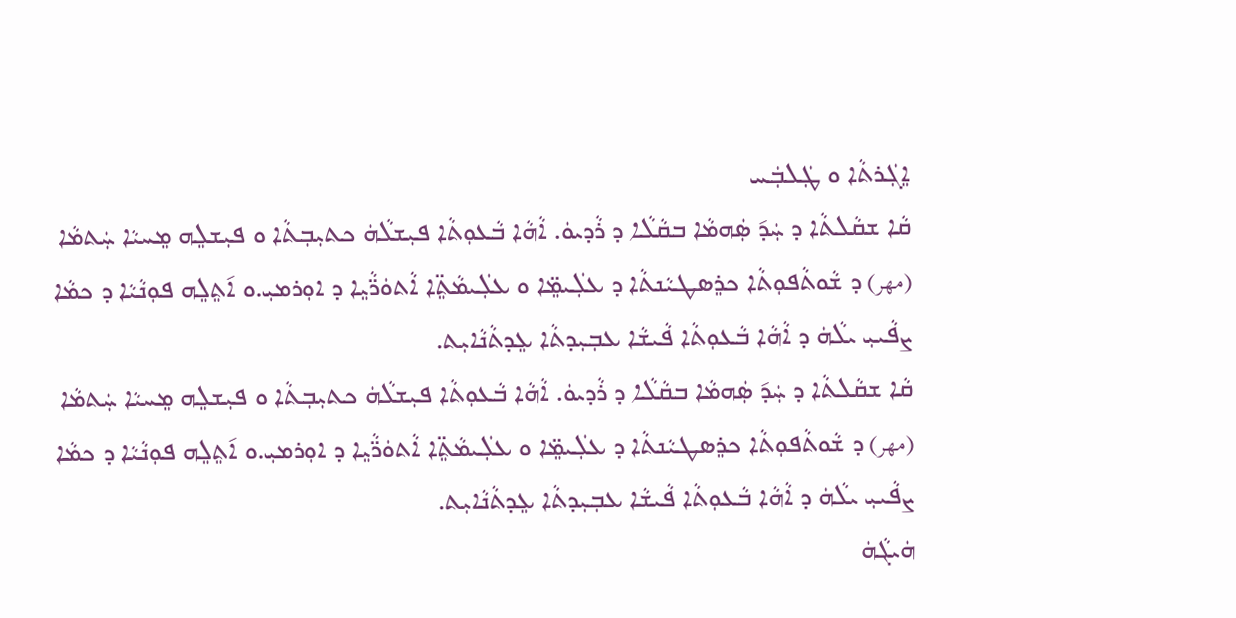ܐܸܓܲܪܬܵܐ ܘ ܛܲܠܒܲܚ
ܩܵܐ ܫܩܵܠܬܵܐ ܕ ܚܲܕ݇ ܣܲܗܡܵܐ ܒܩܵܠܵܐ ܕ ܪܵܕܝܘܿ. ܐܵܗܵܐ ܒܵܥܘܼܬܵܐ ܦܝܼܫܠܵܗܿ ܟܬܝܼܒܼܬܵܐ ܘ ܦܝܼܫܠܸܗ ܡܸܚܝܵܐ ܚܲܬܡܵܐ
(مهر) ܕ ܫܵܘܬܵܦܘܼܬܵܐ ܟܪܸܣܛܝܵܢܬܵܐ ܕ ܥܠܲܝܡܸ̈ܐ ܘ ܥܠܲܝܡܵܬܸ̈ܐ ܐܵܬܘܿܖ̈ܵܝܸܐ ܕ ܐܘܼܪܡܝܼ.ܘ ܐ݇ܬܸܠܸܗ ܦܘܼܢܵܝܵܐ ܕ ܟܡܵܐ
ܨܦܵܝܝܼ ܝܠܵܗܿ ܕ ܐܵܗܵܐ ܒܵܥܘܼܬܵܐ ܦܵܝܫܵܐ ܥܒܼܝܼܕܬܵܐ ܥܸܕܬܵܢܵܐܝܼܬ.
ܩܵܐ ܫܩܵܠܬܵܐ ܕ ܚܲܕ݇ ܣܲܗܡܵܐ ܒܩܵܠܵܐ ܕ ܪܵܕܝܘܿ. ܐܵܗܵܐ ܒܵܥܘܼܬܵܐ ܦܝܼܫܠܵܗܿ ܟܬܝܼܒܼܬܵܐ ܘ ܦܝܼܫܠܸܗ ܡܸܚܝܵܐ ܚܲܬܡܵܐ
(مهر) ܕ ܫܵܘܬܵܦܘܼܬܵܐ ܟܪܸܣܛܝܵܢܬܵܐ ܕ ܥܠܲܝܡܸ̈ܐ ܘ ܥܠܲܝܡܵܬܸ̈ܐ ܐܵܬܘܿܖ̈ܵܝܸܐ ܕ ܐܘܼܪܡܝܼ.ܘ ܐ݇ܬܸܠܸܗ ܦܘܼܢܵܝܵܐ ܕ ܟܡܵܐ
ܨܦܵܝܝܼ ܝܠܵܗܿ ܕ ܐܵܗܵܐ ܒܵܥܘܼܬܵܐ ܦܵܝܫܵܐ ܥܒܼܝܼܕܬܵܐ ܥܸܕܬܵܢܵܐܝܼܬ.
ܗܿܝܓܵܗܿ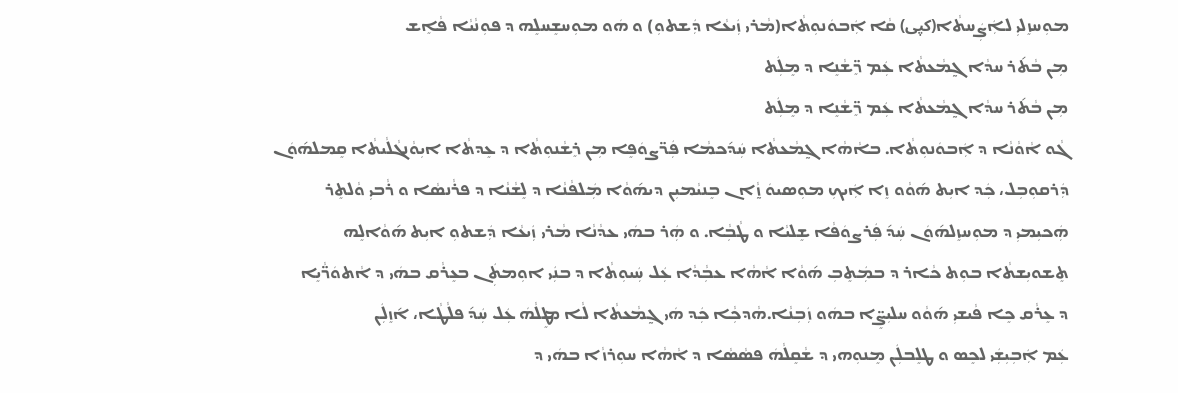ܡܘܼܚܙܸܠܝܼ ܠܐܲܨܲܚܬܵܐ(کپی) ܩܵܐ ܐܲܒܘܿܢܘܼܬܵܐ(ܡܵܪܝ ܙܲܝܥܵܐ ܕܲܫܬܘܼ) ܘ ܗܿܘ ܡܘܼܚܫܸܚܠܸܗ ܕ ܦܘܼܢܵܝܵܐ ܦܵܐܸܫ
ܡܼܢ ܒܵܬ݇ܪ ܚܕܵܐ ܓ̰ܡܵܥܬܵܐ ܥܲܡ ܖܸ̈ܫܵܢܸܐ ܕ ܡܸܠܲܬ
ܡܼܢ ܒܵܬ݇ܪ ܚܕܵܐ ܓ̰ܡܵܥܬܵܐ ܥܲܡ ܖܸ̈ܫܵܢܸܐ ܕ ܡܸܠܲܬ
ܓܵܘ ܐܵܘܵܢܵܐ ܕ ܐܲܒܘܿܢܘܼܬܵܐ. ܒܐܵܗܵܐ ܓ̰ܡܵܥܬܵܐ ܚܲܕ݇ܟܡܵܐ ܦܲܖ̈ܨܘܿܦܸܐ ܡܼܢ ܪܸܫܵܢܘܼܬܵܐ ܕ ܥܸܕܬܵܐ ܐܝܼܘܵܢܓܵܠܵܝܬܵܐ ܩܸܡܠܗ݇ܘܿܢ
ܕܲܪܩܘܼܒܼܠ، ܟܲܕ ܐܝܼܬ ܗ݇ܘܵܘ ܙܸܐ ܐܲܝܟܼ ܡܘܼܣܝܘܿ ܙ̰ܵܐܢ ܒܸܢܝܵܡܝܼܢ ܕܝܗ݇ܘܵܐ ܡܲܠܦܵܢܵܐ ܕ ܠܸܫܵܢܵܐ ܕ ܦܪܵܢܣܵܐ ܘ ܪܵܒܝܼ ܘܵܠܬܸܪ
ܗܲܟܝܼܡܝܼ ܕ ܡܘܼܚܙܸܠܗ݇ܘܿܢ ܚܲܕ݇ ܦܲܪܨܘܿܦܵܐ ܫܸܠܝܵܐ ܘ ܛܵܒܼܵܐ. ܘ ܗܲܪ ܒܗܿܝ ܥܕܵܢܵܐ ܡܵܪܝ ܙܲܝܥܵܐ ܕܲܫܬܘܼ ܐܝܼܬ ܗ݇ܘܵܐܠܸܗ
ܬܸܫܘܝܼܫܬܵܐ ܒܘܼܬ ܟܵܐܪ ܕ ܒܡܲܬܸܒܼ ܗ݇ܘܵܐ ܐܵܗܵܐ ܥܒܼܵܕܵܐ ܥܲܠ ܚܲܝܘܼܬܵܐ ܕ ܒܢܲܝ ܐܘܼܡܬܲܢ ܒܥܸܪܵܩ ܒܗܿܝ ܕ ܐܵܬܘܿܖ̈ܵܝܸܐ
ܕ ܥܸܪܵܩ ܟܸܐ ܦܵܝܫܝܼ ܗ݇ܘܵܘ ܚܠܝܼܨܸ̈ܐ ܒܗܿܘ ܙܲܒܼܢܵܐ.ܗܵܕܟܼܵܐ ܟܲܕ ܗܿܝ ܓ̰ܡܵܥܬܵܐ ܠܵܐ ܡܛܸܠܵܗܿ ܥܲܠ ܚܲܕ݇ ܦܠܵܛܵܐ، ܐ݇ܙܸܠܲܢ
ܥܲܡ ܐܲܒܼܝܼܫܲܝ ܠܟܸܣ ܘ ܛܠܸܒܠܲܢ ܡܸܢܘܼܗܝ ܕ ܫܵܩܸܠܵܗܿ ܦܣܵܣܵܐ ܕ ܐܵܗܵܐ ܚܘܼܪܙܵܐ ܒܗܿܝ ܕ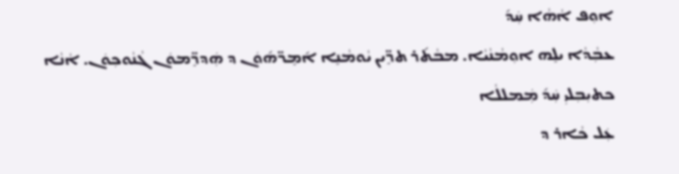ܐܘܼܦ ܐܵܗܵܐ ܚܲܕ݇
ܥܒܼܵܕܵܐ ܝܠܸܗ ܐܘܼܡܵܢܵܝܵܐ. ܡܒܵܬ݇ܪ ܬܖܸ̈ܝܢ ܝܵܘܡܵܢܸܐ ܐ݇ܡܸܖ̈ܗ݇ܘܿܢ ܕ ܗܲܕܖܸ̈ܡܘܿܢ ܓܵܢܵܘܟܼܘܿܢ. ܐܵܢܵܐ ܟܬܝܼܒܼܠܝܼ ܚܲܕ݇ ܡܲܡܠܠܵܐ
ܥܲܠ ܟܵܐܪ ܕ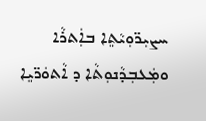ܚܨܝܼܖ̈ܘܼܝܵܬܸܐ ܒܐܲܬܪܵܐ ܘܡܲܥܒܼܕܵܢܘܼܬܵܐ ܕ ܐܵܬܘܿܖ̈ܝܸܐ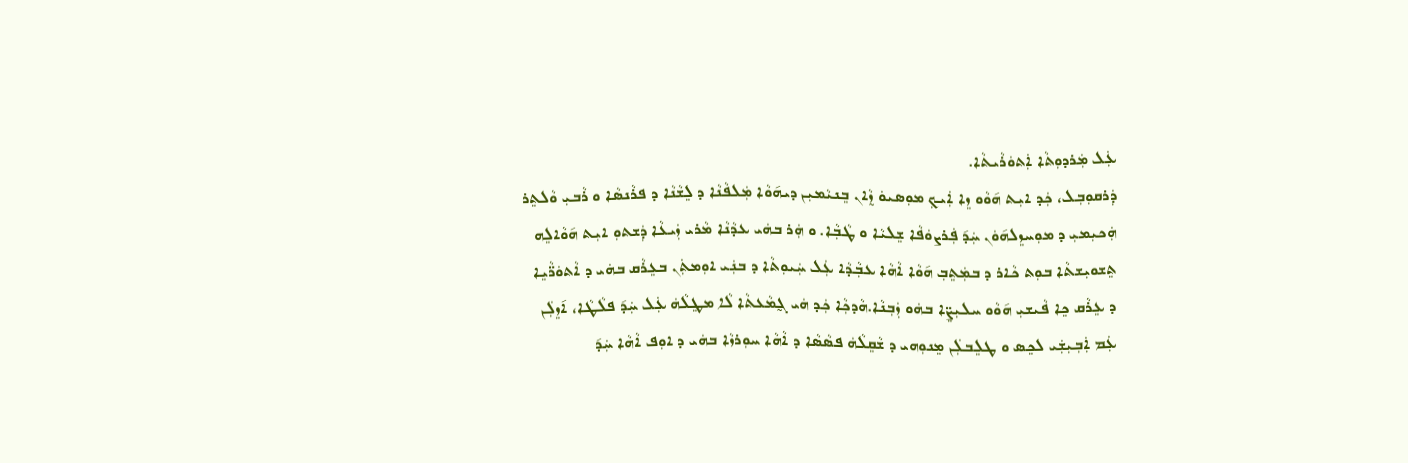ܥܲܠ ܡܲܪܕܘܼܬܵܐ ܐܲܬܘܿܪܵܝܬܵܐ.
ܕܲܪܩܘܼܒܼܠ، ܟܲܕ ܐܝܼܬ ܗ݇ܘܵܘ ܙܸܐ ܐܲܝܟܼ ܡܘܼܣܝܘܿ ܙ̰ܵܐܢ ܒܸܢܝܵܡܝܼܢ ܕܝܗ݇ܘܵܐ ܡܲܠܦܵܢܵܐ ܕ ܠܸܫܵܢܵܐ ܕ ܦܪܵܢܣܵܐ ܘ ܪܵܒܝܼ ܘܵܠܬܸܪ
ܗܲܟܝܼܡܝܼ ܕ ܡܘܼܚܙܸܠܗ݇ܘܿܢ ܚܲܕ݇ ܦܲܪܨܘܿܦܵܐ ܫܸܠܝܵܐ ܘ ܛܵܒܼܵܐ. ܘ ܗܲܪ ܒܗܿܝ ܥܕܵܢܵܐ ܡܵܪܝ ܙܲܝܥܵܐ ܕܲܫܬܘܼ ܐܝܼܬ ܗ݇ܘܵܐܠܸܗ
ܬܸܫܘܝܼܫܬܵܐ ܒܘܼܬ ܟܵܐܪ ܕ ܒܡܲܬܸܒܼ ܗ݇ܘܵܐ ܐܵܗܵܐ ܥܒܼܵܕܵܐ ܥܲܠ ܚܲܝܘܼܬܵܐ ܕ ܒܢܲܝ ܐܘܼܡܬܲܢ ܒܥܸܪܵܩ ܒܗܿܝ ܕ ܐܵܬܘܿܖ̈ܵܝܸܐ
ܕ ܥܸܪܵܩ ܟܸܐ ܦܵܝܫܝܼ ܗ݇ܘܵܘ ܚܠܝܼܨܸ̈ܐ ܒܗܿܘ ܙܲܒܼܢܵܐ.ܗܵܕܟܼܵܐ ܟܲܕ ܗܿܝ ܓ̰ܡܵܥܬܵܐ ܠܵܐ ܡܛܸܠܵܗܿ ܥܲܠ ܚܲܕ݇ ܦܠܵܛܵܐ، ܐ݇ܙܸܠܲܢ
ܥܲܡ ܐܲܒܼܝܼܫܲܝ ܠܟܸܣ ܘ ܛܠܸܒܠܲܢ ܡܸܢܘܼܗܝ ܕ ܫܵܩܸܠܵܗܿ ܦܣܵܣܵܐ ܕ ܐܵܗܵܐ ܚܘܼܪܙܵܐ ܒܗܿܝ ܕ ܐܘܼܦ ܐܵܗܵܐ ܚܲܕ݇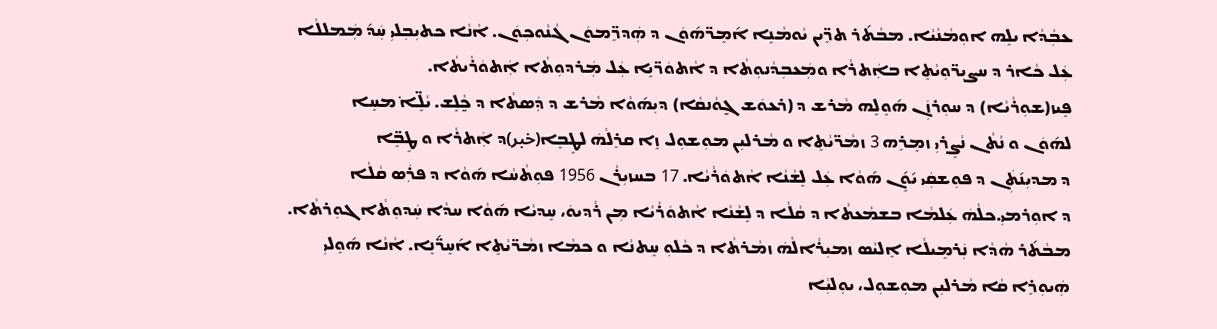ܥܒܼܵܕܵܐ ܝܠܸܗ ܐܘܼܡܵܢܵܝܵܐ. ܡܒܵܬ݇ܪ ܬܖܸ̈ܝܢ ܝܵܘܡܵܢܸܐ ܐ݇ܡܸܖ̈ܗ݇ܘܿܢ ܕ ܗܲܕܖܸ̈ܡܘܿܢ ܓܵܢܵܘܟܼܘܿܢ. ܐܵܢܵܐ ܟܬܝܼܒܼܠܝܼ ܚܲܕ݇ ܡܲܡܠܠܵܐ
ܥܲܠ ܟܵܐܪ ܕ ܚܨܝܼܖ̈ܘܼܝܵܬܸܐ ܒܐܲܬܪܵܐ ܘܡܲܥܒܼܕܵܢܘܼܬܵܐ ܕ ܐܵܬܘܿܖ̈ܝܸܐ ܥܲܠ ܡܲܪܕܘܼܬܵܐ ܐܲܬܘܿܪܵܝܬܵܐ.
ܦܸܝܙ(ܫܘܼܪܵܝܵܐ) ܕ ܚܘܼܪܙܲܢ ܗ݇ܘܸܠܸܗ ܡܵܪܫ ܕ (ܪܥܘܿܫ ܓ̰ܘܵܢܩܵܐ) ܕܝܼܗ݇ܘܵܐ ܡܵܪܫ ܕ ܕܲܣܬܵܐ ܕ ܟ̰ܵܠܸܫ. ܝܵܠܸ̈ܐ݁ ܡܚܸܐ
ܠܗ݇ܘܿܢ ܘ ܢܵܬܵܢ ܢܵܨܸܪܝܼ ܙܡܸܪܸܗ 3 ܙܡܵܖ̈ܝܵܬܸܐ ܘ ܡܵܪܠܝܼܢ ܡܘܼܫܘܼܠ ܙܸܐ ܩܪܸܠܵܗܿ ܠܛܸܒܸܐ(خبر)ܕ ܐܲܬܪܵܐ ܘ ܛܸܒܸ̈ܐ
ܕ ܡܕܝܼܢ݇ܬܲܢ ܕ ܦܘܼܫܩܲܝ ܝ݇ܘܸ݇ܢ ܗ݇ܘܵܐ ܥܲܠ ܠܸܫܵܢܵܐ ܐܵܬܘܿܪܵܝܵܐ. 17 ܒܚܙܝܼܪܵܢ 1956 ܦܘܼܬܵܚܵܐ ܗ݇ܘܵܐ ܕ ܦܪܲܣ ܩܵܠܵܐ
ܕ ܐܘܼܪܡܝܼ.ܟܠܵܗܿ ܥܲܠܡܵܐ ܒܫܡܵܥܬܵܐ ܕ ܩܵܠܵܐ ܕ ܠܸܫܵܢܵܐ ܐܵܬܘܿܪܵܝܵܐ ܡܼܢ ܪܵܕܝܘܿ، ܚܸܕܝܵܐ ܗ݇ܘܵܐ ܚܕܵܐ ܚܲܕܘܼܬܵܐ ܓܘܼܪܬܵܐ.
ܡܒܵܬ݇ܪ ܗܵܕܵܐ ܢܲܪܡܸܝܠܵܐ ܐܸܠܝܵܣ ܙܡܝܼܪܵܐܠܵܗܿ ܙܡܵܪܬܵܐ ܕ ܟܵܠܘܼ ܚܸܬܢܵܐ ܘ ܟܡܵܐ ܙܡܵܖ̈ܝܵܬܸܐ ܐ݇ܚܸܖ̈݇ܢܸܐ. ܐܵܢܵܐ ܗ݇ܘܸܠܝܼ
ܗܲܝܘܼܪܸܐ ܩܵܐ ܡܵܪܠܝܼܢ ܡܘܼܫܘܼܠ، ܝܘܼܠܝܼܵܐ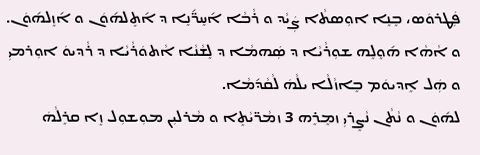ܦܲܛܪܘܿܣ، ܒܸܢܸܐ ܐܘܼܣܬܵܐ ܨܲܝܵܕ ܘ ܪܵܒܵܐ ܐ݇ܚܸܖ̈݇ܢܸܐ ܕ ܐ݇ܬܸܠܗ݇ܘܿܢ ܘ ܐ݇ܙܸܠܗ݇ܘܿܢ.
ܘ ܐܵܗܵܐ ܗ݇ܘܸܠܸܗ ܫܘܼܪܵܝܵܐ ܕ ܣܲܗܡܵܐ ܕ ܠܸܫܵܢܵܐ ܐܵܬܘܿܪܵܝܵܐ ܕ ܪܵܕܝܘܿ ܐܘܼܪܡܝܼ ܘ ܗܲܠ ܐܸܕܝܘܿܡ ܒܸܐܙܵܠܵܐ ܝܠܵܗܿ ܠܵܩܵܕ݇ܡܵܐ.
ܠܗ݇ܘܿܢ ܘ ܢܵܬܵܢ ܢܵܨܸܪܝܼ ܙܡܸܪܸܗ 3 ܙܡܵܖ̈ܝܵܬܸܐ ܘ ܡܵܪܠܝܼܢ ܡܘܼܫܘܼܠ ܙܸܐ ܩܪܸܠܵܗܿ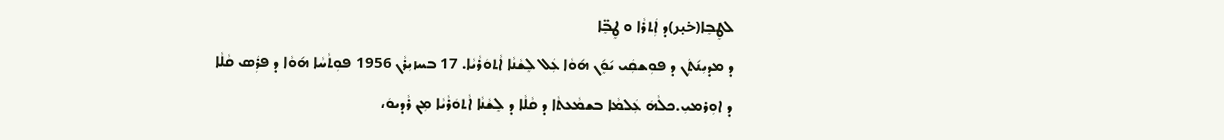ܠܛܸܒܸܐ(خبر)ܕ ܐܲܬܪܵܐ ܘ ܛܸܒܸ̈ܐ
ܕ ܡܕܝܼܢ݇ܬܲܢ ܕ ܦܘܼܫܩܲܝ ܝ݇ܘܸ݇ܢ ܗ݇ܘܵܐ ܥܲܠ ܠܸܫܵܢܵܐ ܐܵܬܘܿܪܵܝܵܐ. 17 ܒܚܙܝܼܪܵܢ 1956 ܦܘܼܬܵܚܵܐ ܗ݇ܘܵܐ ܕ ܦܪܲܣ ܩܵܠܵܐ
ܕ ܐܘܼܪܡܝܼ.ܟܠܵܗܿ ܥܲܠܡܵܐ ܒܫܡܵܥܬܵܐ ܕ ܩܵܠܵܐ ܕ ܠܸܫܵܢܵܐ ܐܵܬܘܿܪܵܝܵܐ ܡܼܢ ܪܵܕܝܘܿ،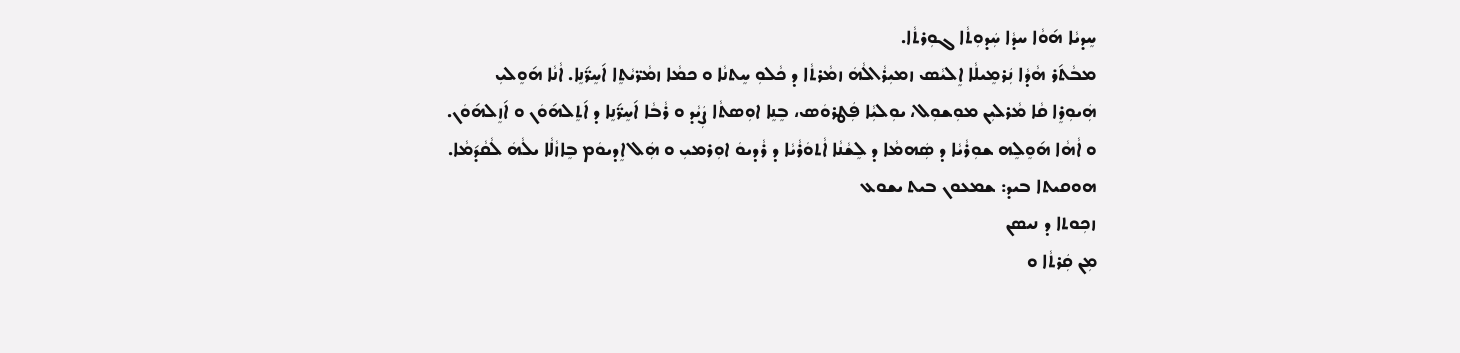ܚܸܕܝܵܐ ܗ݇ܘܵܐ ܚܕܵܐ ܚܲܕܘܼܬܵܐ ܓܘܼܪܬܵܐ.
ܡܒܵܬ݇ܪ ܗܵܕܵܐ ܢܲܪܡܸܝܠܵܐ ܐܸܠܝܵܣ ܙܡܝܼܪܵܐܠܵܗܿ ܙܡܵܪܬܵܐ ܕ ܟܵܠܘܼ ܚܸܬܢܵܐ ܘ ܟܡܵܐ ܙܡܵܖ̈ܝܵܬܸܐ ܐ݇ܚܸܖ̈݇ܢܸܐ. ܐܵܢܵܐ ܗ݇ܘܸܠܝܼ
ܗܲܝܘܼܪܸܐ ܩܵܐ ܡܵܪܠܝܼܢ ܡܘܼܫܘܼܠ، ܝܘܼܠܝܼܵܐ ܦܲܛܪܘܿܣ، ܒܸܢܸܐ ܐܘܼܣܬܵܐ ܨܲܝܵܕ ܘ ܪܵܒܵܐ ܐ݇ܚܸܖ̈݇ܢܸܐ ܕ ܐ݇ܬܸܠܗ݇ܘܿܢ ܘ ܐ݇ܙܸܠܗ݇ܘܿܢ.
ܘ ܐܵܗܵܐ ܗ݇ܘܸܠܸܗ ܫܘܼܪܵܝܵܐ ܕ ܣܲܗܡܵܐ ܕ ܠܸܫܵܢܵܐ ܐܵܬܘܿܪܵܝܵܐ ܕ ܪܵܕܝܘܿ ܐܘܼܪܡܝܼ ܘ ܗܲܠ ܐܸܕܝܘܿܡ ܒܸܐܙܵܠܵܐ ܝܠܵܗܿ ܠܵܩܵܕ݇ܡܵܐ.
ܗܘܩܝܬܐ ܒܝܕ: ܫܡܥܘܢ ܒܝܬ ܝܫܘܥ
ܙܟܼܘܬܐ ܕ ܢܝܣܢ
ܡܼܢ ܩܲܪܬܵܐ ܘ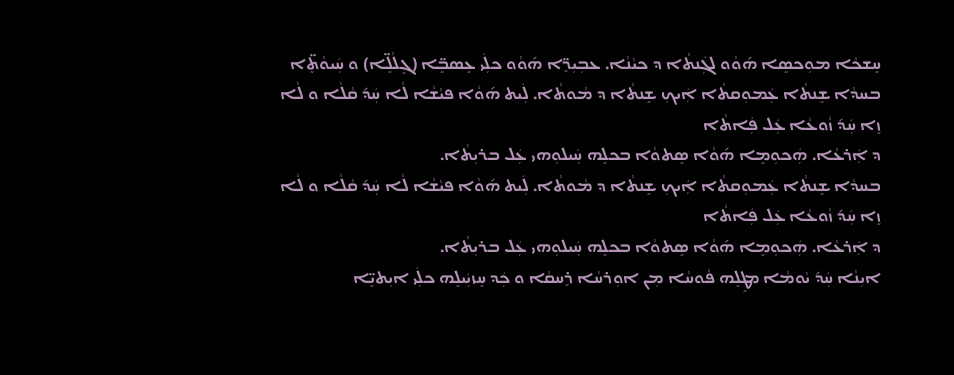ܚܸܫܟܵܐ ܡܘܼܟܣܸܐ ܗ݇ܘܵܘ ܠܓܲܢܬܵܐ ܕ ܟܝܵܢܵܐ. ܥܒܼܝܼܖܸ̈ܐ ܗ݇ܘܵܘ ܟܠܲܝ ܥܸܣܒܸ̈ܐ (ܓܸܠܵܠܸ̈ܐ) ܘ ܚܲܝܘܵܬܸ̈ܐ
ܒܚܕܵܐ ܫܸܢܬܵܐ ܥܲܡܘܼܩܬܵܐ ܐܲܝܟܼ ܫܸܢܬܵܐ ܕ ܡܵܘܬܵܐ. ܠܲܝܬ ܗ݇ܘܵܐ ܦܝܵܫܵܐ ܠܵܐ ܚܲܕ݇ ܩܵܠܵܐ ܘ ܠܵܐ ܙܸܐ ܚܲܕ݇ ܙܵܘܥܵܐ ܥܲܠ ܦܲܐܬܵܐ
ܕ ܐܲܪܥܵܐ. ܗܲܟܘܼܡܸܐ ܗ݇ܘܵܐ ܣܸܬܘܵܐ ܒܟܠܸܗ ܚܲܝܠܘܼܗܝ ܥܲܠ ܒܪܝܼܬܵܐ.
ܒܚܕܵܐ ܫܸܢܬܵܐ ܥܲܡܘܼܩܬܵܐ ܐܲܝܟܼ ܫܸܢܬܵܐ ܕ ܡܵܘܬܵܐ. ܠܲܝܬ ܗ݇ܘܵܐ ܦܝܵܫܵܐ ܠܵܐ ܚܲܕ݇ ܩܵܠܵܐ ܘ ܠܵܐ ܙܸܐ ܚܲܕ݇ ܙܵܘܥܵܐ ܥܲܠ ܦܲܐܬܵܐ
ܕ ܐܲܪܥܵܐ. ܗܲܟܘܼܡܸܐ ܗ݇ܘܵܐ ܣܸܬܘܵܐ ܒܟܠܸܗ ܚܲܝܠܘܼܗܝ ܥܲܠ ܒܪܝܼܬܵܐ.
ܐܝܼܢܵܐ ܚܲܕ݇ ܝܵܘܡܵܐ ܡܛܸܠܸܗ ܦܵܘܚܵܐ ܡܼܢ ܐܘܼܪܚܵܐ ܪܸܚܩܵܐ ܘ ܟܲܕ ܚܸܙܝܲܝܠܸܗ ܟܠܲܝ ܐܝܼܬܝܸ̈ܐ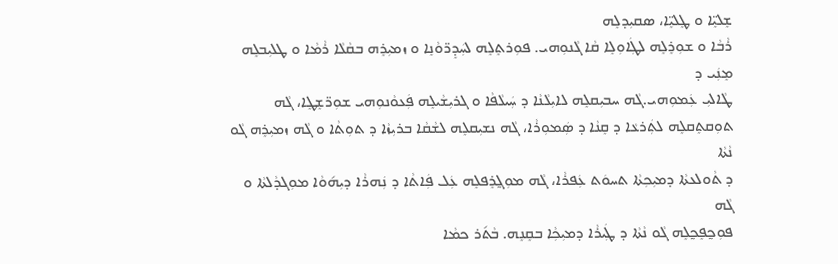ܫܸܠܝܸ̈ܐ ܘ ܛܸܠܝܸ̈ܐ، ܣܩܝܼܕܠܸܗ
ܪܵܒܵܐ ܘ ܫܘܼܪܸܠܸܗ ܠܛܲܐܘܼܠܸܐ ܩܵܐ ܓܵܢܘܼܗܝ. ܦܘܼܪܬܸܠܸܗ ܠܚܲܕܸܖ̈ܘܵܢܸܐ ܘ ܙܡܝܼܪܸܗ ܒܩܵܠܵܐ ܪܵܡܵܐ ܘ ܛܠܝܼܒܠܸܗ ܡܸܢܲܝ ܕ
ܛܵܐܠܝܼ ܥܲܡܘܼܗܝ.ܓܵܗ ܚܒܝܼܩܠܸܗ ܠܐܝܼܠܵܢܵܐ ܕ ܚܲܝܠܵܦܵܐ ܘ ܓܪܝܼܫܵܝܠܸܗ ܦܲܥܘܵܢܘܼܗܝ ܫܘܼܖ̈ܫܸܛܸܐ، ܓܵܗ
ܬܘܼܩܬܸܩܠܸܗ ܠܬܲܪܥܵܐ ܕ ܩܸܢܵܐ ܕ ܣܲܡܘܼܪܵܐ، ܓܵܗ ܢܫܝܼܩܠܸܗ ܠܫܵܩܵܐ ܒܪܝܼܙܵܐ ܕ ܬܘܼܬܵܐ ܘ ܓܵܗ ܙܡܝܼܪܸܗ ܓܵܘ ܢܵܬܵܐ
ܕ ܬܵܘܠܥܬܵܐ ܕܡܝܼܟܼܬܵܐ ܬܚܘܿܬ ܥܲܦܪܵܐ، ܓܵܗ ܡܘܼܓ̰ܪܸܦܠܸܗ ܥܲܠ ܦܲܐܬܵܐ ܕ ܢܲܗܪܵܐ ܕܝܼܗ݇ܘܵܐ ܡܘܼܓܕܵܠܬܵܐ ܘ ܓܵܗ
ܦܘܼܟ̰ܦܸܟ̰ܠܸܗ ܓܵܘ ܢܵܬܵܐ ܕ ܛܲܝܪܵܐ ܕܡܝܼܟܼܵܐ ܒܩܸܢܸܗ. ܒܵܬ݇ܪ ܟܡܵܐ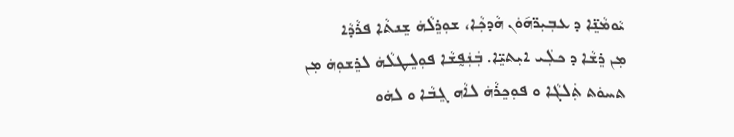ܝܵܘܡܵܢܸ̈ܐ ܕ ܥܒܼܝܼܖ̈ܗ݇ܘܿܢ ܗܵܕܟܼܵܐ، ܫܘܼܪܸܠܵܗܿ ܫܸܢܬܵܐ ܦܪܵܕܵܐ
ܡܼܢ ܪܸܫܵܐ ܕ ܟܠܲܝ ܐܝܼܬܝܸ̈ܐ. ܒܲܢܲܦ̰ܫܵܐ ܦܘܼܠܸܛܠܵܗܿ ܠܪܸܫܘܼܗܿ ܡܼܢ ܬܚܘܿܬ ܬܲܠܓܵܐ ܘ ܦܘܼܟܸܪܵܗܿ ܠܐܵܗ ܓܸܒܵܐ ܘ ܠܗܿܘ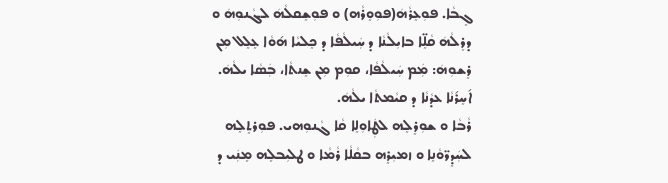ܓܸܒܵܐ. ܦܘܼܥܸܪܵܗܿ(ܦܘܼܘܸܪܵܗ) ܘ ܦܘܼܫܸܩܠܵܗܿ ܠܓܵܢܘܼܗܿ ܘ ܕܪܸܠܵܗܿ ܩܵܠܸ̈ܐ ܒܐܝܼܠܵܢܵܐ ܕ ܚܲܝܠܵܦܵܐ ܕ ܟܸܠܝܵܐ ܗ݇ܘܵܐ ܥܸܠܸܠ ܡܼܢ
ܪܸܫܘܼܗܿ: ܡܲܡ ܚܲܝܠܵܦܵܐ، ܩܘܼܡ ܡܼܢ ܫܸܢܬܵܐ، ܒܲܣܵܐ ܝܠܵܗܿ. ܐ݇ܚܸܪ݇ܢܵܐ ܥܕܵܢܵܐ ܕ ܩܝܵܡܬܵܐ ܝܠܵܗܿ.
ܪܵܒܵܐ ܘ ܫܘܼܪܸܠܸܗ ܠܛܲܐܘܼܠܸܐ ܩܵܐ ܓܵܢܘܼܗܝ. ܦܘܼܪܬܸܠܸܗ ܠܚܲܕܸܖ̈ܘܵܢܸܐ ܘ ܙܡܝܼܪܸܗ ܒܩܵܠܵܐ ܪܵܡܵܐ ܘ ܛܠܝܼܒܠܸܗ ܡܸܢܲܝ ܕ